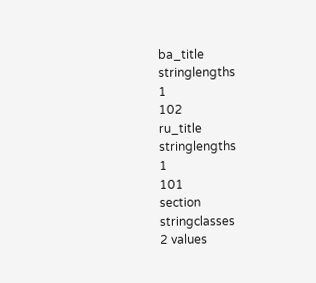ba_title
stringlengths
1
102
ru_title
stringlengths
1
101
section
stringclasses
2 values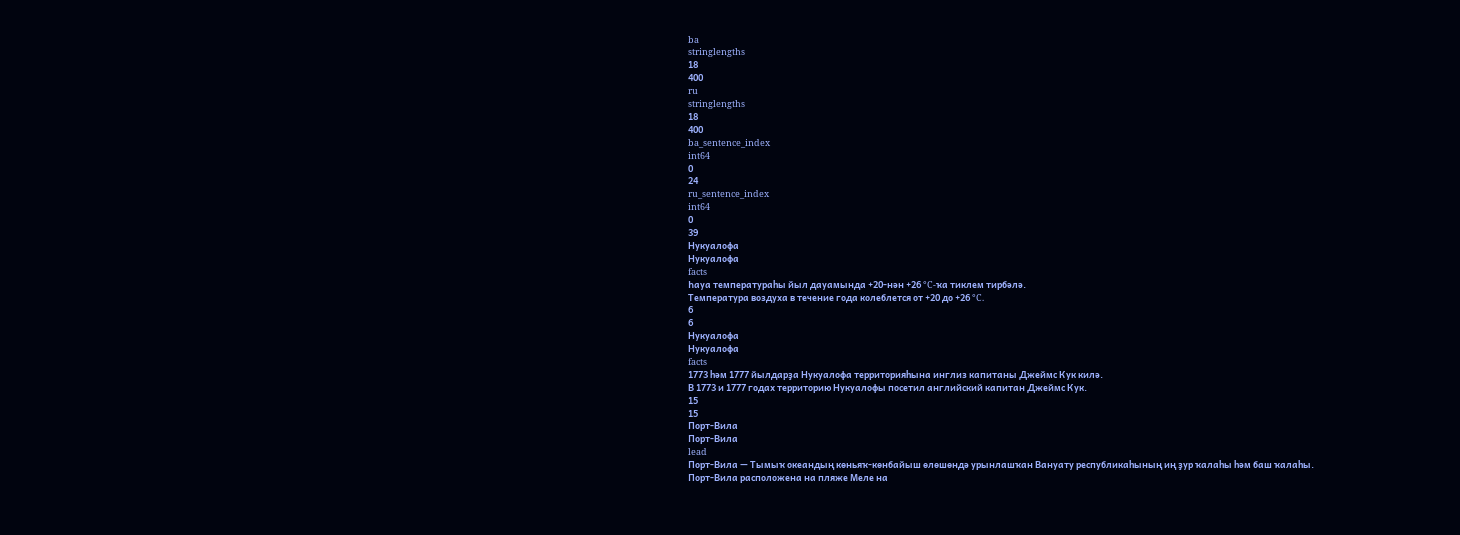ba
stringlengths
18
400
ru
stringlengths
18
400
ba_sentence_index
int64
0
24
ru_sentence_index
int64
0
39
Нукуалофа
Нукуалофа
facts
Һауа температураһы йыл дауамында +20-нән +26 °C-ҡа тиклем тирбәлә.
Температура воздуха в течение года колеблется от +20 до +26 °C.
6
6
Нукуалофа
Нукуалофа
facts
1773 һәм 1777 йылдарҙа Нукуалофа территорияһына инглиз капитаны Джеймс Кук килә.
В 1773 и 1777 годах территорию Нукуалофы посетил английский капитан Джеймс Кук.
15
15
Порт-Вила
Порт-Вила
lead
Порт-Вила — Тымыҡ океандың көньяҡ-көнбайыш өлөшөндә урынлашҡан Вануату республикаһының иң ҙур ҡалаһы һәм баш ҡалаһы.
Порт-Вила расположена на пляже Меле на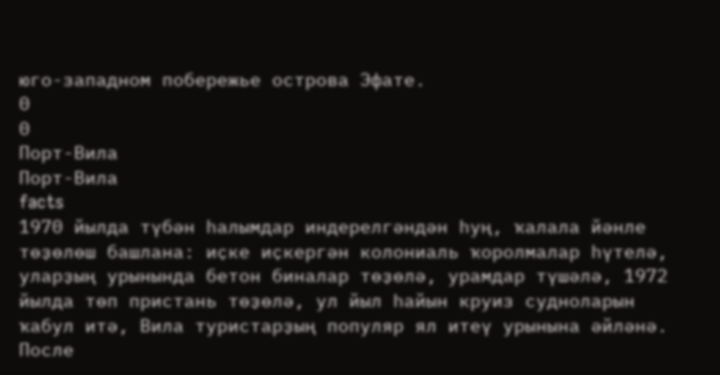юго-западном побережье острова Эфате.
0
0
Порт-Вила
Порт-Вила
facts
1970 йылда түбән һалымдар индерелгәндән һуң, ҡалала йәнле төҙөлөш башлана: иҫке иҫкергән колониаль ҡоролмалар һүтелә, уларҙың урынында бетон биналар төҙөлә, урамдар түшәлә, 1972 йылда төп пристань төҙөлә, ул йыл һайын круиз судноларын ҡабул итә, Вила туристарҙың популяр ял итеү урынына әйләнә.
После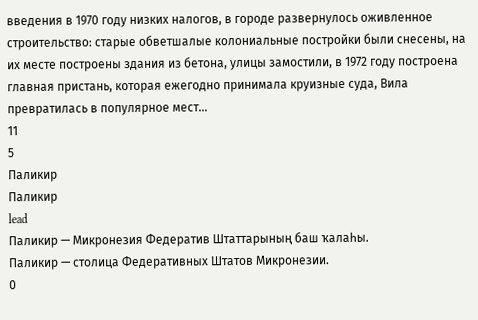введения в 1970 году низких налогов, в городе развернулось оживленное строительство: старые обветшалые колониальные постройки были снесены, на их месте построены здания из бетона, улицы замостили, в 1972 году построена главная пристань, которая ежегодно принимала круизные суда, Вила превратилась в популярное мест...
11
5
Паликир
Паликир
lead
Паликир — Микронезия Федератив Штаттарының баш ҡалаһы.
Паликир — столица Федеративных Штатов Микронезии.
0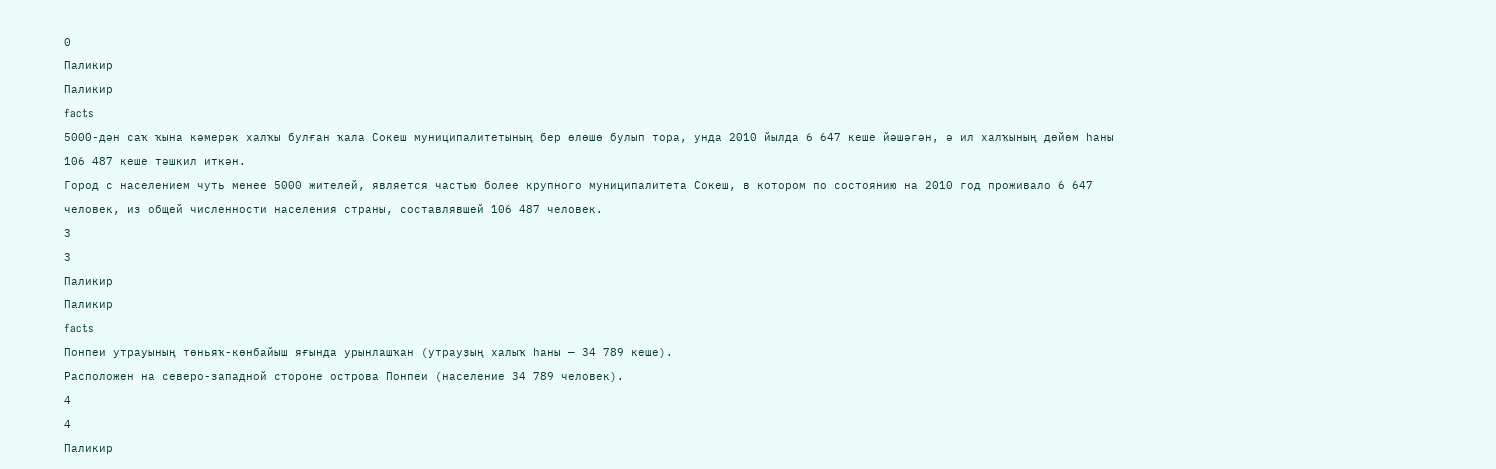0
Паликир
Паликир
facts
5000-дән саҡ ҡына кәмерәк халҡы булған ҡала Сокеш муниципалитетының бер өлөшө булып тора, унда 2010 йылда 6 647 кеше йәшәгән, ә ил халҡының дөйөм һаны 106 487 кеше тәшкил иткән.
Город с населением чуть менее 5000 жителей, является частью более крупного муниципалитета Сокеш, в котором по состоянию на 2010 год проживало 6 647 человек, из общей численности населения страны, составлявшей 106 487 человек.
3
3
Паликир
Паликир
facts
Понпеи утрауының төньяҡ-көнбайыш яғында урынлашҡан (утрауҙың халыҡ һаны — 34 789 кеше).
Расположен на северо-западной стороне острова Понпеи (население 34 789 человек).
4
4
Паликир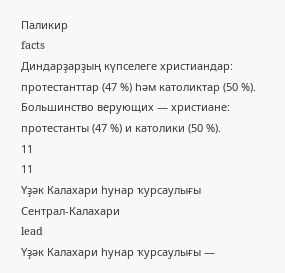Паликир
facts
Диндарҙарҙың күпселеге христиандар: протестанттар (47 %) һәм католиктар (50 %).
Большинство верующих — христиане: протестанты (47 %) и католики (50 %).
11
11
Үҙәк Калахари һунар ҡурсаулығы
Сентрал-Калахари
lead
Үҙәк Калахари һунар ҡурсаулығы —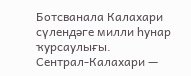Ботсванала Калахари сүлендәге милли һунар ҡурсаулығы.
Сентрал-Калахари —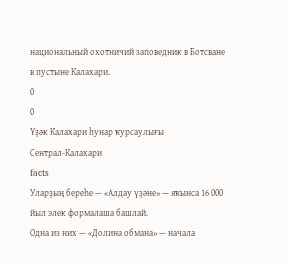национальный охотничий заповедник в Ботсване в пустыне Калахари.
0
0
Үҙәк Калахари һунар ҡурсаулығы
Сентрал-Калахари
facts
Уларҙың береһе — «Алдау үҙәне» — яҡынса 16 000 йыл элек формалаша башлай.
Одна из них — «Долина обмана» — начала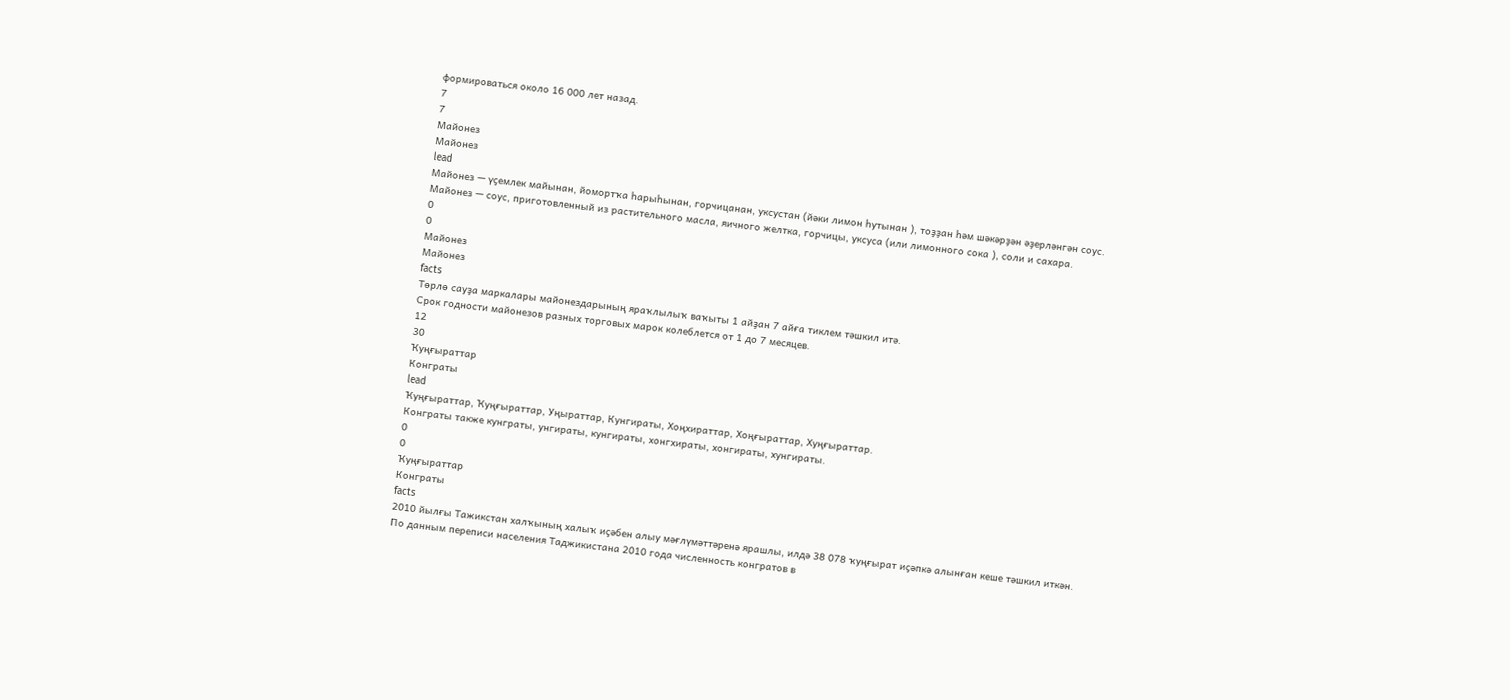формироваться около 16 000 лет назад.
7
7
Майонез
Майонез
lead
Майонез — үҫемлек майынан, йомортҡа һарыһынан, горчицанан, уксустан (йәки лимон һутынан ), тоҙҙан һәм шәкәрҙән әҙерләнгән соус.
Майонез — соус, приготовленный из растительного масла, яичного желтка, горчицы, уксуса (или лимонного сока ), соли и сахара.
0
0
Майонез
Майонез
facts
Төрлө сауҙа маркалары майонездарының яраҡлылыҡ ваҡыты 1 айҙан 7 айға тиклем тәшкил итә.
Срок годности майонезов разных торговых марок колеблется от 1 до 7 месяцев.
12
30
Ҡуңғыраттар
Конграты
lead
Ҡуңғыраттар, Ҡуңғыраттар, Уңыраттар, Кунгираты, Хоңхираттар, Хоңғыраттар, Хуңғыраттар.
Конграты также кунграты, унгираты, кунгираты, хонгхираты, хонгираты, хунгираты.
0
0
Ҡуңғыраттар
Конграты
facts
2010 йылғы Тажикстан халҡының халыҡ иҫәбен алыу мәғлүмәттәренә ярашлы, илдә 38 078 ҡуңғырат иҫәпкә алынған кеше тәшкил иткән.
По данным переписи населения Таджикистана 2010 года численность конгратов в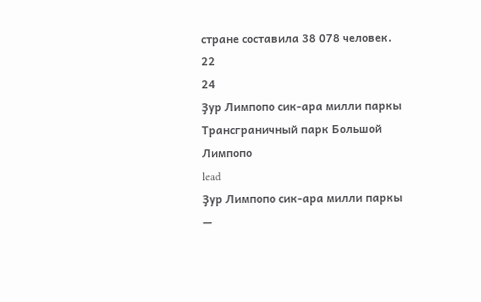стране составила 38 078 человек.
22
24
Ҙур Лимпопо сик-ара милли паркы
Трансграничный парк Большой Лимпопо
lead
Ҙур Лимпопо сик-ара милли паркы —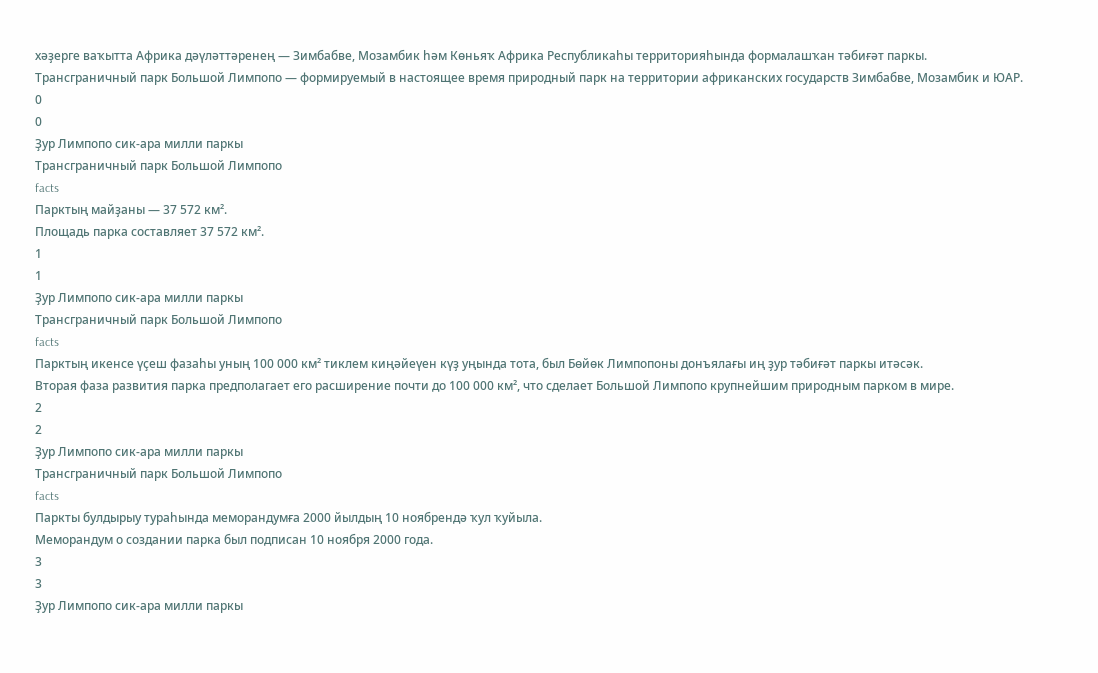хәҙерге ваҡытта Африка дәүләттәренең — Зимбабве, Мозамбик һәм Көньяҡ Африка Республикаһы территорияһында формалашҡан тәбиғәт паркы.
Трансграничный парк Большой Лимпопо — формируемый в настоящее время природный парк на территории африканских государств Зимбабве, Мозамбик и ЮАР.
0
0
Ҙур Лимпопо сик-ара милли паркы
Трансграничный парк Большой Лимпопо
facts
Парктың майҙаны — 37 572 км².
Площадь парка составляет 37 572 км².
1
1
Ҙур Лимпопо сик-ара милли паркы
Трансграничный парк Большой Лимпопо
facts
Парктың икенсе үҫеш фазаһы уның 100 000 км² тиклем киңәйеүен күҙ уңында тота, был Бөйөк Лимпопоны донъялағы иң ҙур тәбиғәт паркы итәсәк.
Вторая фаза развития парка предполагает его расширение почти до 100 000 км², что сделает Большой Лимпопо крупнейшим природным парком в мире.
2
2
Ҙур Лимпопо сик-ара милли паркы
Трансграничный парк Большой Лимпопо
facts
Паркты булдырыу тураһында меморандумға 2000 йылдың 10 ноябрендә ҡул ҡуйыла.
Меморандум о создании парка был подписан 10 ноября 2000 года.
3
3
Ҙур Лимпопо сик-ара милли паркы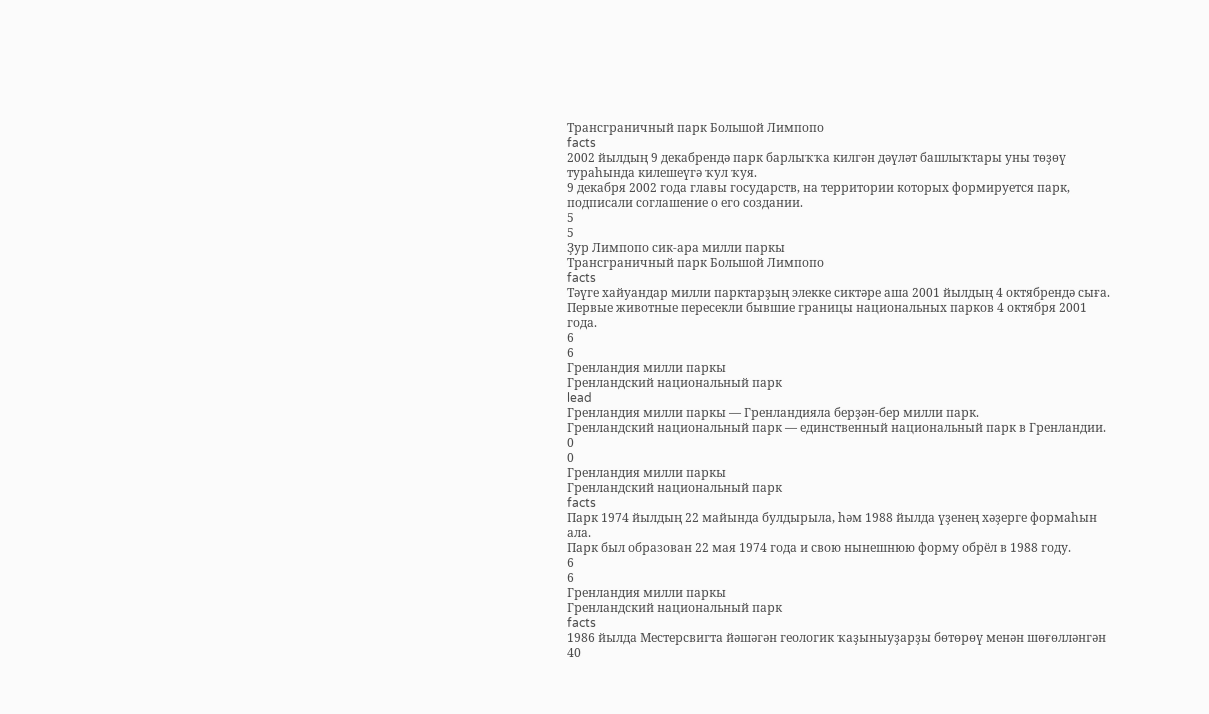Трансграничный парк Большой Лимпопо
facts
2002 йылдың 9 декабрендә парк барлыҡҡа килгән дәүләт башлыҡтары уны төҙөү тураһында килешеүгә ҡул ҡуя.
9 декабря 2002 года главы государств, на территории которых формируется парк, подписали соглашение о его создании.
5
5
Ҙур Лимпопо сик-ара милли паркы
Трансграничный парк Большой Лимпопо
facts
Тәүге хайуандар милли парктарҙың элекке сиктәре аша 2001 йылдың 4 октябрендә сыға.
Первые животные пересекли бывшие границы национальных парков 4 октября 2001 года.
6
6
Гренландия милли паркы
Гренландский национальный парк
lead
Гренландия милли паркы — Гренландияла берҙән-бер милли парк.
Гренландский национальный парк — единственный национальный парк в Гренландии.
0
0
Гренландия милли паркы
Гренландский национальный парк
facts
Парк 1974 йылдың 22 майында булдырыла, һәм 1988 йылда үҙенең хәҙерге формаһын ала.
Парк был образован 22 мая 1974 года и свою нынешнюю форму обрёл в 1988 году.
6
6
Гренландия милли паркы
Гренландский национальный парк
facts
1986 йылда Местерсвигта йәшәгән геологик ҡаҙыныуҙарҙы бөтөрөү менән шөғөлләнгән 40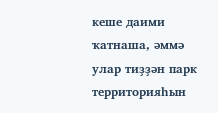кеше даими ҡатнаша, әммә улар тиҙҙән парк территорияһын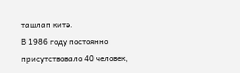ташлап китә.
В 1986 году постоянно присутствовало 40 человек,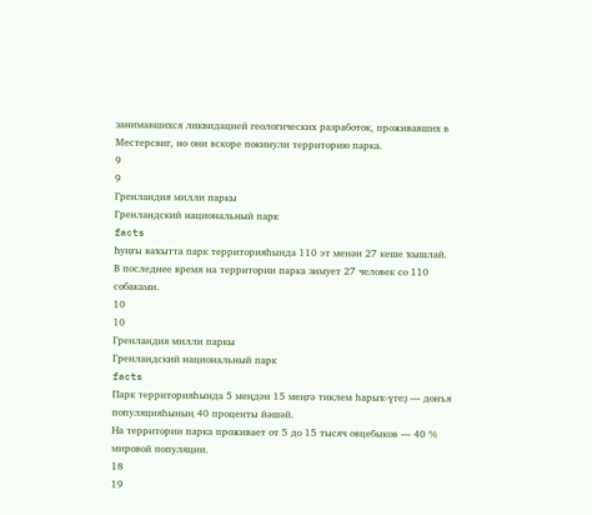занимавшихся ликвидацией геологических разработок, проживавших в Местерсвиг, но они вскоре покинули территорию парка.
9
9
Гренландия милли паркы
Гренландский национальный парк
facts
Һуңғы ваҡытта парк территорияһында 110 эт менән 27 кеше ҡышлай.
В последнее время на территории парка зимует 27 человек со 110 собаками.
10
10
Гренландия милли паркы
Гренландский национальный парк
facts
Парк территорияһында 5 меңдән 15 меңгә тиклем һарыҡ-үгеҙ — донъя популяцияһының 40 проценты йәшәй.
На территории парка проживает от 5 до 15 тысяч овцебыков — 40 % мировой популяции.
18
19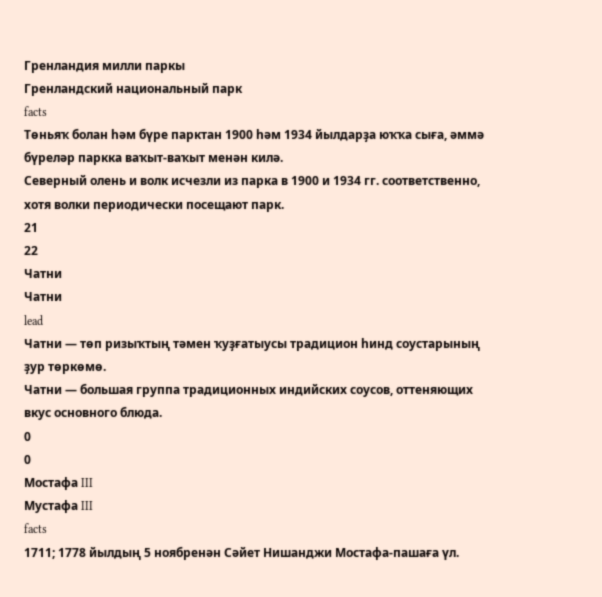Гренландия милли паркы
Гренландский национальный парк
facts
Төньяҡ болан һәм бүре парктан 1900 һәм 1934 йылдарҙа юҡҡа сыға, әммә бүреләр паркка ваҡыт-ваҡыт менән килә.
Северный олень и волк исчезли из парка в 1900 и 1934 гг. соответственно, хотя волки периодически посещают парк.
21
22
Чатни
Чатни
lead
Чатни — төп ризыҡтың тәмен ҡуҙғатыусы традицион һинд соустарының ҙур төркөмө.
Чатни — большая группа традиционных индийских соусов, оттеняющих вкус основного блюда.
0
0
Мостафа III
Мустафа III
facts
1711; 1778 йылдың 5 ноябренән Сәйет Нишанджи Мостафа-пашаға үл.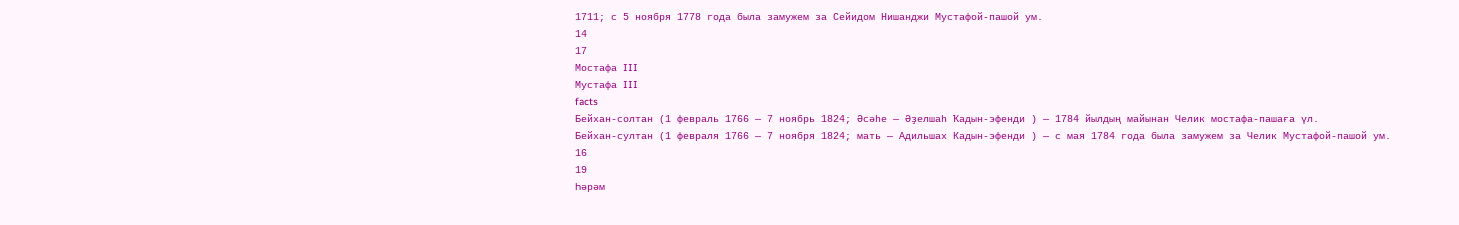1711; с 5 ноября 1778 года была замужем за Сейидом Нишанджи Мустафой-пашой ум.
14
17
Мостафа III
Мустафа III
facts
Бейхан-солтан (1 февраль 1766 — 7 ноябрь 1824; Әсәһе — Әҙелшаһ Ҡадын-эфенди ) — 1784 йылдың майынан Челик мостафа-пашаға үл.
Бейхан-султан (1 февраля 1766 — 7 ноября 1824; мать — Адильшах Кадын-эфенди ) — с мая 1784 года была замужем за Челик Мустафой-пашой ум.
16
19
Һәрәм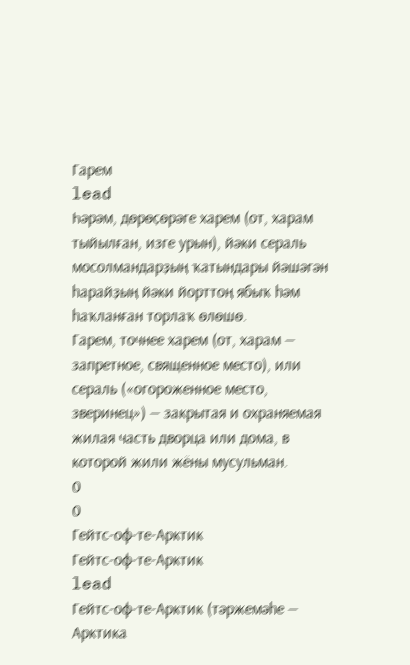Гарем
lead
Һәрәм, дөрөҫөрәге харем (от, харам тыйылған, изге урын), йәки сераль мосолмандарҙың ҡатындары йәшәгән һарайҙың йәки йорттоң ябыҡ һәм һаҡланған торлаҡ өлөшө.
Гарем, точнее харем (от, харам — запретное, священное место), или сераль («огороженное место, зверинец») — закрытая и охраняемая жилая часть дворца или дома, в которой жили жёны мусульман.
0
0
Гейтс-оф-те-Арктик
Гейтс-оф-те-Арктик
lead
Гейтс-оф-те-Арктик (тәржемәһе — Арктика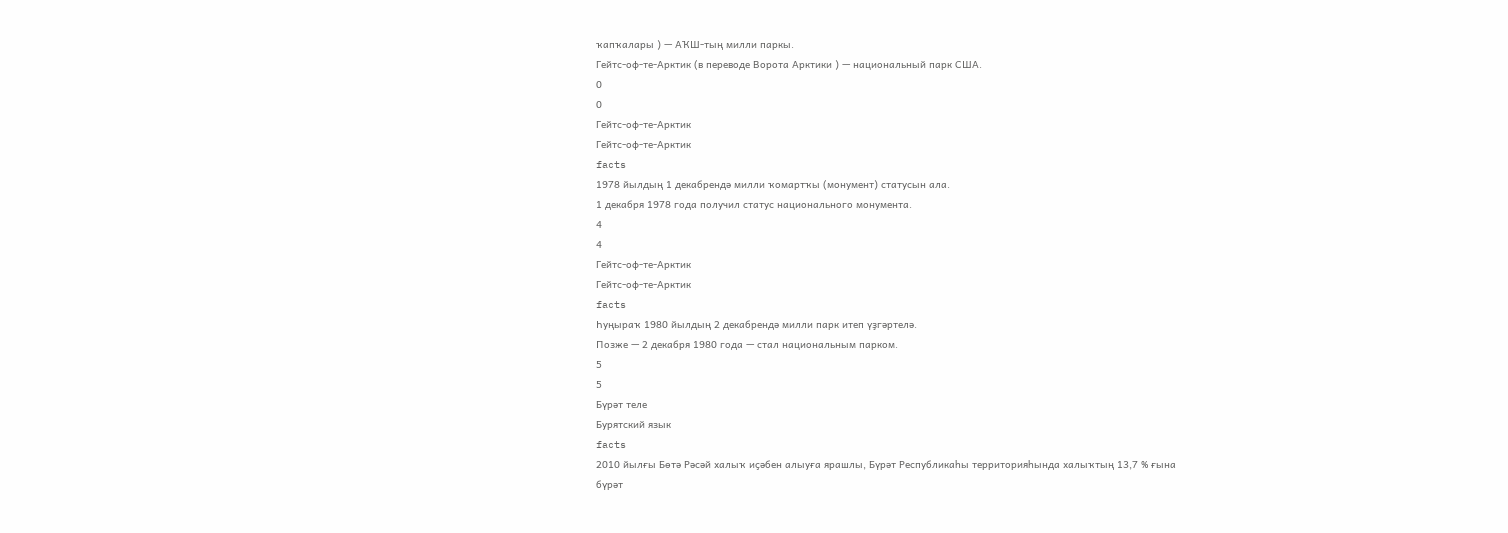ҡапҡалары ) — АҠШ-тың милли паркы.
Гейтс-оф-те-Арктик (в переводе Ворота Арктики ) — национальный парк США.
0
0
Гейтс-оф-те-Арктик
Гейтс-оф-те-Арктик
facts
1978 йылдың 1 декабрендә милли ҡомартҡы (монумент) статусын ала.
1 декабря 1978 года получил статус национального монумента.
4
4
Гейтс-оф-те-Арктик
Гейтс-оф-те-Арктик
facts
Һуңыраҡ 1980 йылдың 2 декабрендә милли парк итеп үҙгәртелә.
Позже — 2 декабря 1980 года — стал национальным парком.
5
5
Бүрәт теле
Бурятский язык
facts
2010 йылғы Бөтә Рәсәй халыҡ иҫәбен алыуға ярашлы, Бүрәт Республикаһы территорияһында халыҡтың 13,7 % ғына бүрәт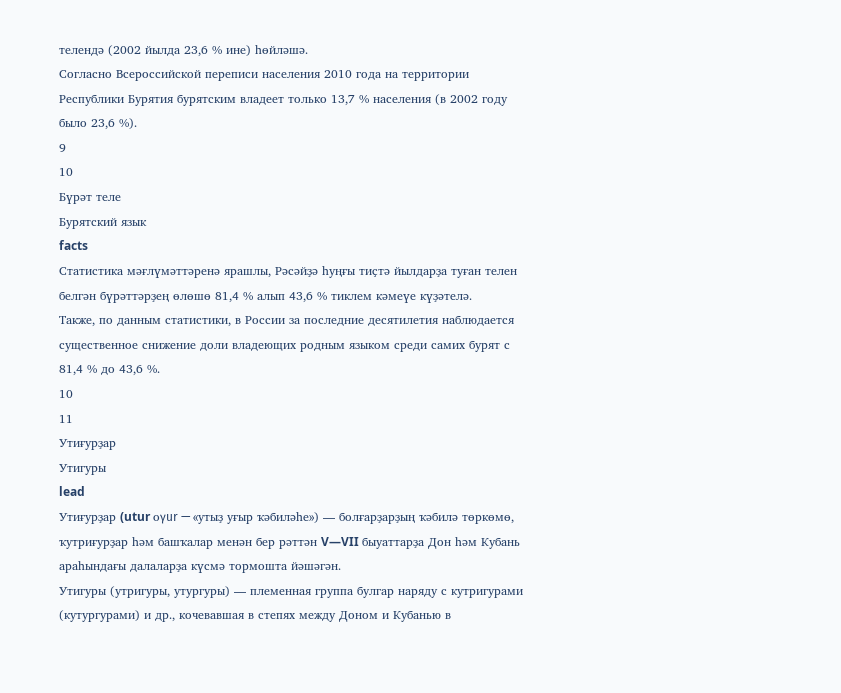телендә (2002 йылда 23,6 % ине) һөйләшә.
Согласно Всероссийской переписи населения 2010 года на территории Республики Бурятия бурятским владеет только 13,7 % населения (в 2002 году было 23,6 %).
9
10
Бүрәт теле
Бурятский язык
facts
Статистика мәғлүмәттәренә ярашлы, Рәсәйҙә һуңғы тиҫтә йылдарҙа туған телен белгән бүрәттәрҙең өлөшө 81,4 % алып 43,6 % тиклем кәмеүе күҙәтелә.
Также, по данным статистики, в России за последние десятилетия наблюдается существенное снижение доли владеющих родным языком среди самих бурят с 81,4 % до 43,6 %.
10
11
Утиғурҙар
Утигуры
lead
Утиғурҙар (utur оγur — «утыҙ уғыр ҡәбиләһе») — болғарҙарҙың ҡәбилә төркөмө, ҡутриғурҙар һәм башҡалар менән бер рәттән V—VII быуаттарҙа Дон һәм Кубань араһындағы далаларҙа күсмә тормошта йәшәгән.
Утигуры (утригуры, утургуры) — племенная группа булгар наряду с кутригурами (кутургурами) и др., кочевавшая в степях между Доном и Кубанью в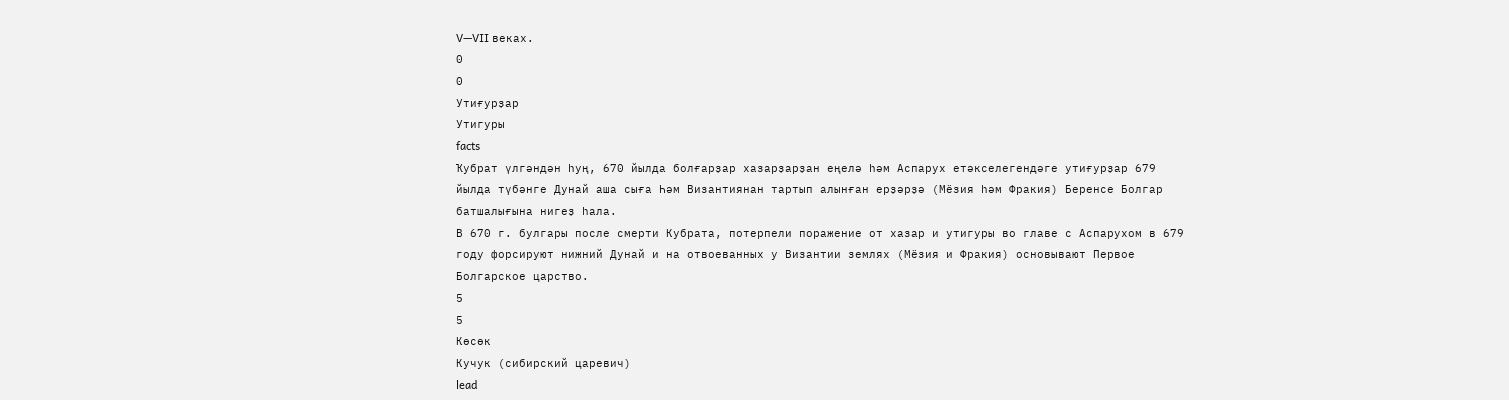V—VII веках.
0
0
Утиғурҙар
Утигуры
facts
Ҡубрат үлгәндән һуң, 670 йылда болғарҙар хазарҙарҙан еңелә һәм Аспарух етәкселегендәге утиғурҙар 679 йылда түбәнге Дунай аша сыға Һәм Византиянан тартып алынған ерҙәрҙә (Мёзия һәм Фракия) Беренсе Болгар батшалығына нигеҙ һала.
В 670 г. булгары после смерти Кубрата, потерпели поражение от хазар и утигуры во главе с Аспарухом в 679 году форсируют нижний Дунай и на отвоеванных у Византии землях (Мёзия и Фракия) основывают Первое Болгарское царство.
5
5
Көсөк
Кучук (сибирский царевич)
lead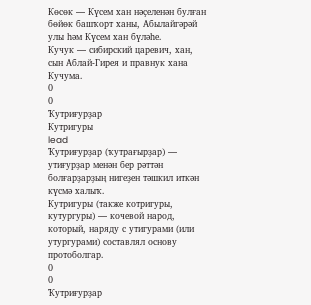Көсөк — Күсем хан нәҫеленән булған бөйөк башҡорт ханы, Абылайгәрәй улы һәм Күсем хан бүләһе.
Кучук — сибирский царевич, хан, сын Аблай-Гирея и правнук хана Кучума.
0
0
Ҡутриғурҙар
Кутригуры
lead
Ҡутриғурҙар (ҡутрағырҙар) — утиғурҙар менән бер рәттән болғарҙарҙың нигеҙен тәшкил иткән күсмә халыҡ.
Кутригуры (также котригуры, кутургуры) — кочевой народ, который, наряду с утигурами (или утургурами) составлял основу протоболгар.
0
0
Ҡутриғурҙар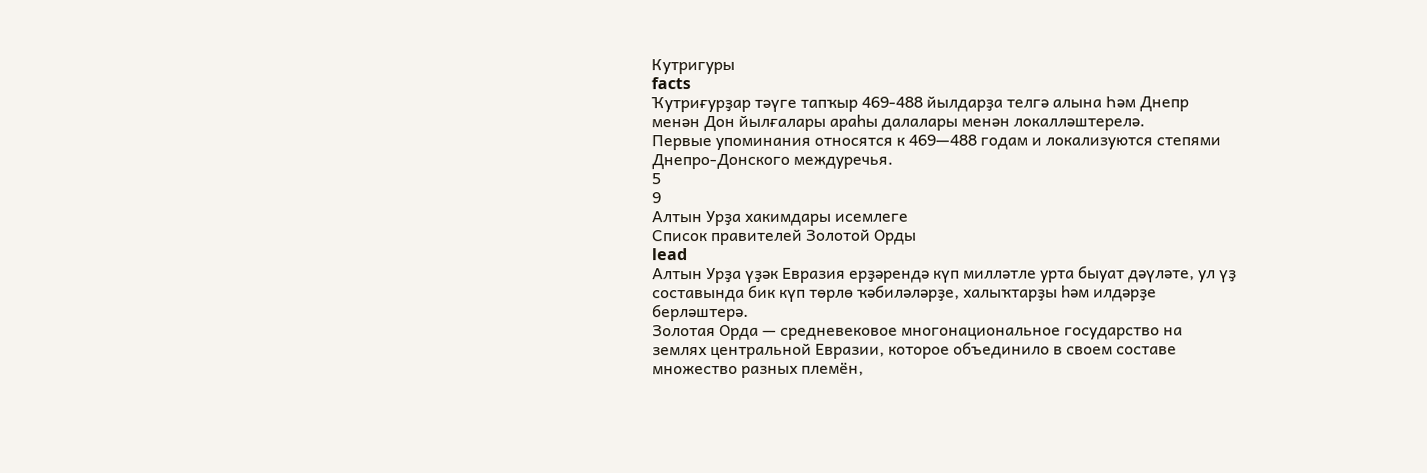Кутригуры
facts
Ҡутриғурҙар тәүге тапҡыр 469-488 йылдарҙа телгә алына Һәм Днепр менән Дон йылғалары араһы далалары менән локалләштерелә.
Первые упоминания относятся к 469—488 годам и локализуются степями Днепро-Донского междуречья.
5
9
Алтын Урҙа хакимдары исемлеге
Список правителей Золотой Орды
lead
Алтын Урҙа үҙәк Евразия ерҙәрендә күп милләтле урта быуат дәүләте, ул үҙ составында бик күп төрлө ҡәбиләләрҙе, халыҡтарҙы һәм илдәрҙе берләштерә.
Золотая Орда — средневековое многонациональное государство на землях центральной Евразии, которое объединило в своем составе множество разных племён,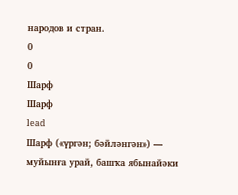народов и стран.
0
0
Шарф
Шарф
lead
Шарф («үргән; бәйләнгән») — муйынға урай, башҡа ябынайәки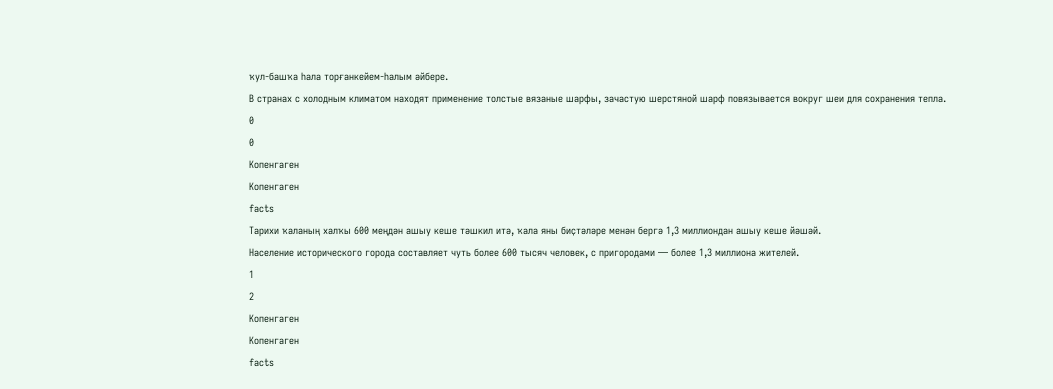ҡул-башҡа һала торғанкейем-һалым әйбере.
В странах с холодным климатом находят применение толстые вязаные шарфы, зачастую шерстяной шарф повязывается вокруг шеи для сохранения тепла.
0
0
Копенгаген
Копенгаген
facts
Тарихи ҡаланың халҡы 600 меңдән ашыу кеше тәшкил итә, ҡала яны биҫтәләре менән бергә 1,3 миллиондан ашыу кеше йәшәй.
Население исторического города составляет чуть более 600 тысяч человек, с пригородами — более 1,3 миллиона жителей.
1
2
Копенгаген
Копенгаген
facts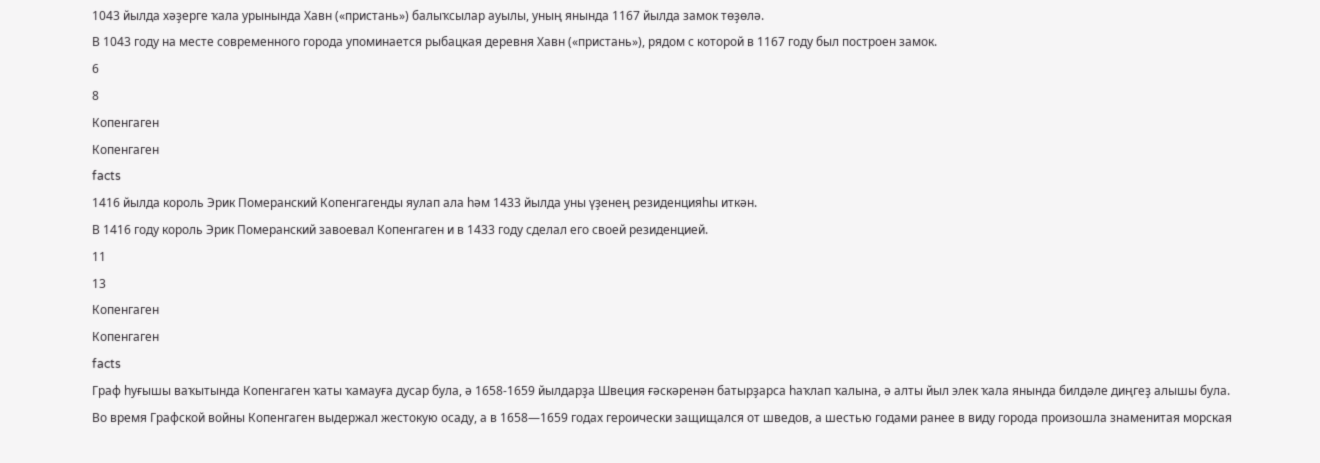1043 йылда хәҙерге ҡала урынында Хавн («пристань») балыҡсылар ауылы, уның янында 1167 йылда замок төҙөлә.
В 1043 году на месте современного города упоминается рыбацкая деревня Хавн («пристань»), рядом с которой в 1167 году был построен замок.
6
8
Копенгаген
Копенгаген
facts
1416 йылда король Эрик Померанский Копенгагенды яулап ала һәм 1433 йылда уны үҙенең резиденцияһы иткән.
В 1416 году король Эрик Померанский завоевал Копенгаген и в 1433 году сделал его своей резиденцией.
11
13
Копенгаген
Копенгаген
facts
Граф һуғышы ваҡытында Копенгаген ҡаты ҡамауға дусар була, ә 1658-1659 йылдарҙа Швеция ғәскәренән батырҙарса һаҡлап ҡалына, ә алты йыл элек ҡала янында билдәле диңгеҙ алышы була.
Во время Графской войны Копенгаген выдержал жестокую осаду, а в 1658—1659 годах героически защищался от шведов, а шестью годами ранее в виду города произошла знаменитая морская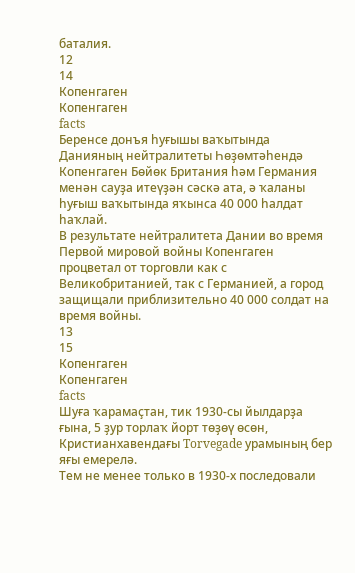баталия.
12
14
Копенгаген
Копенгаген
facts
Беренсе донъя һуғышы ваҡытында Данияның нейтралитеты Һөҙөмтәһендә Копенгаген Бөйөк Британия һәм Германия менән сауҙа итеүҙән сәскә ата, ә ҡаланы һуғыш ваҡытында яҡынса 40 000 һалдат һаҡлай.
В результате нейтралитета Дании во время Первой мировой войны Копенгаген процветал от торговли как с Великобританией, так с Германией, а город защищали приблизительно 40 000 солдат на время войны.
13
15
Копенгаген
Копенгаген
facts
Шуға ҡарамаҫтан, тик 1930-сы йылдарҙа ғына, 5 ҙур торлаҡ йорт төҙөү өсөн, Кристианхавендағы Torvegade урамының бер яғы емерелә.
Тем не менее только в 1930-х последовали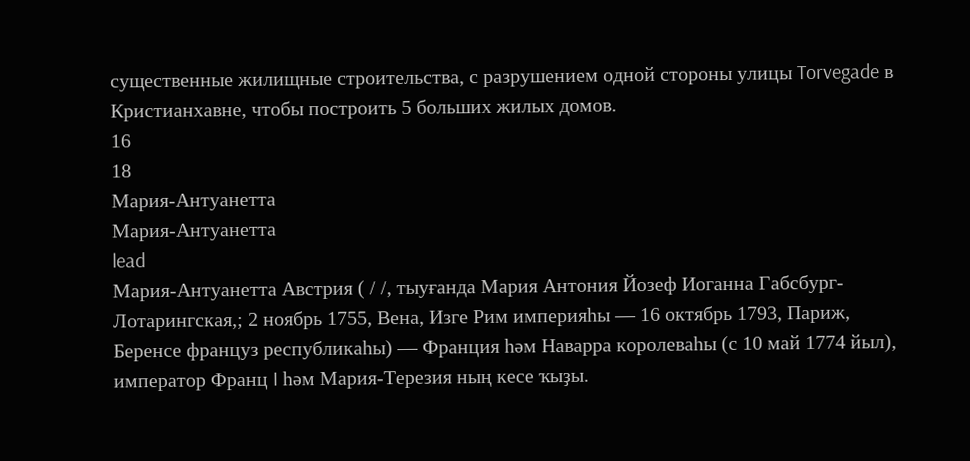существенные жилищные строительства, с разрушением одной стороны улицы Torvegade в Кристианхавне, чтобы построить 5 больших жилых домов.
16
18
Мария-Антуанетта
Мария-Антуанетта
lead
Мария-Антуанетта Австрия ( / /, тыуғанда Мария Антония Йозеф Иоганна Габсбург-Лотарингская,; 2 ноябрь 1755, Вена, Изге Рим империяһы — 16 октябрь 1793, Париж, Беренсе француз республикаһы) — Франция һәм Наварра королеваһы (с 10 май 1774 йыл), император Франц I һәм Мария-Терезия ның кесе ҡыҙы.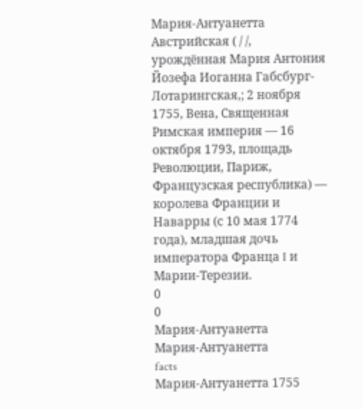Мария-Антуанетта Австрийская ( / /, урождённая Мария Антония Йозефа Иоганна Габсбург-Лотарингская,; 2 ноября 1755, Вена, Священная Римская империя — 16 октября 1793, площадь Революции, Париж, Французская республика) — королева Франции и Наварры (с 10 мая 1774 года), младшая дочь императора Франца I и Марии-Терезии.
0
0
Мария-Антуанетта
Мария-Антуанетта
facts
Мария-Антуанетта 1755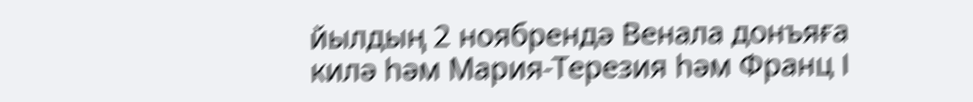йылдың 2 ноябрендә Венала донъяға килә һәм Мария-Терезия һәм Франц I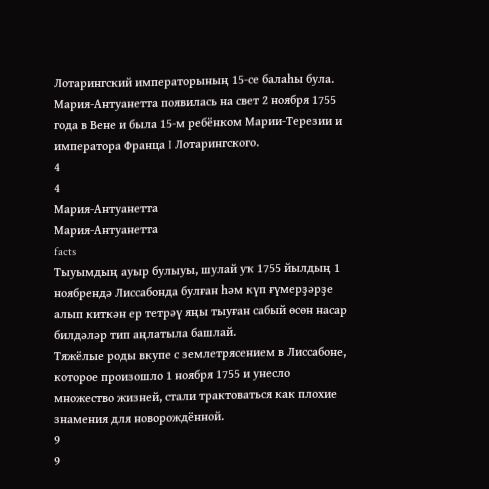Лотарингский императорының 15-се балаһы була.
Мария-Антуанетта появилась на свет 2 ноября 1755 года в Вене и была 15-м ребёнком Марии-Терезии и императора Франца I Лотарингского.
4
4
Мария-Антуанетта
Мария-Антуанетта
facts
Тыуымдың ауыр булыуы, шулай уҡ 1755 йылдың 1 ноябрендә Лиссабонда булған һәм күп ғүмерҙәрҙе алып киткән ер тетрәү яңы тыуған сабый өсөн насар билдәләр тип аңлатыла башлай.
Тяжёлые роды вкупе с землетрясением в Лиссабоне, которое произошло 1 ноября 1755 и унесло множество жизней, стали трактоваться как плохие знамения для новорождённой.
9
9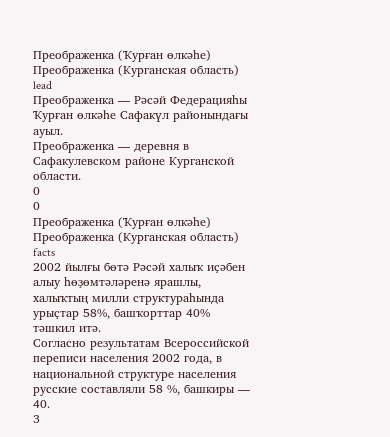Преображенка (Ҡурған өлкәһе)
Преображенка (Курганская область)
lead
Преображенка — Рәсәй Федерацияһы Ҡурған өлкәһе Сафакүл районындағы ауыл.
Преображенка — деревня в Сафакулевском районе Курганской области.
0
0
Преображенка (Ҡурған өлкәһе)
Преображенка (Курганская область)
facts
2002 йылғы бөтә Рәсәй халыҡ иҫәбен алыу һөҙөмтәләренә ярашлы, халыҡтың милли структураһында урыҫтар 58%, башҡорттар 40% тәшкил итә.
Согласно результатам Всероссийской переписи населения 2002 года, в национальной структуре населения русские составляли 58 %, башкиры — 40.
3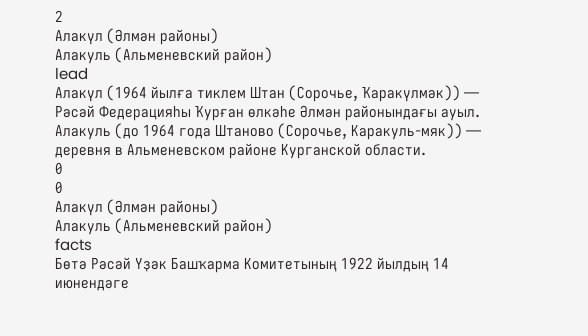2
Алакүл (Әлмән районы)
Алакуль (Альменевский район)
lead
Алакүл (1964 йылға тиклем Штан (Сорочье, Ҡаракүлмәк)) — Рәсәй Федерацияһы Ҡурған өлкәһе Әлмән районындағы ауыл.
Алакуль (до 1964 года Штаново (Сорочье, Каракуль-мяк)) — деревня в Альменевском районе Курганской области.
0
0
Алакүл (Әлмән районы)
Алакуль (Альменевский район)
facts
Бөтә Рәсәй Үҙәк Башҡарма Комитетының 1922 йылдың 14 июнендәге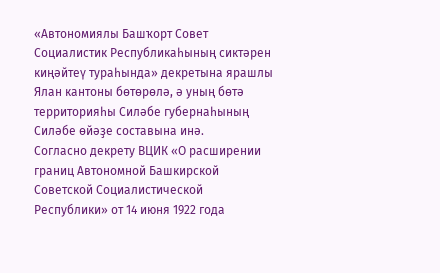«Автономиялы Башҡорт Совет Социалистик Республикаһының сиктәрен киңәйтеү тураһында» декретына ярашлы Ялан кантоны бөтөрөлә, ә уның бөтә территорияһы Силәбе губернаһының Силәбе өйәҙе составына инә.
Согласно декрету ВЦИК «О расширении границ Автономной Башкирской Советской Социалистической Республики» от 14 июня 1922 года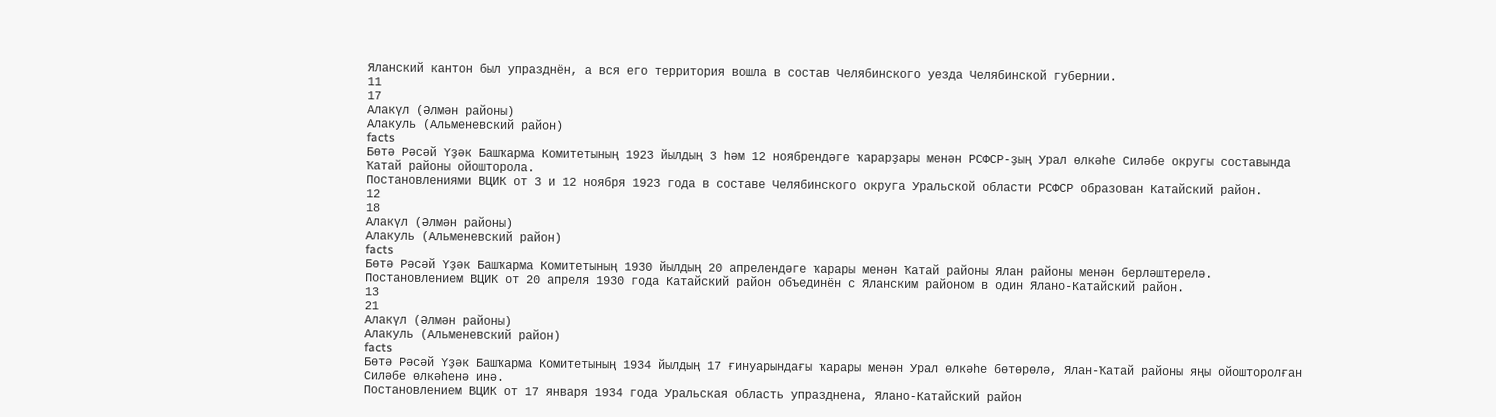Яланский кантон был упразднён, а вся его территория вошла в состав Челябинского уезда Челябинской губернии.
11
17
Алакүл (Әлмән районы)
Алакуль (Альменевский район)
facts
Бөтә Рәсәй Үҙәк Башҡарма Комитетының 1923 йылдың 3 һәм 12 ноябрендәге ҡарарҙары менән РСФСР-ҙың Урал өлкәһе Силәбе округы составында Ҡатай районы ойошторола.
Постановлениями ВЦИК от 3 и 12 ноября 1923 года в составе Челябинского округа Уральской области РСФСР образован Катайский район.
12
18
Алакүл (Әлмән районы)
Алакуль (Альменевский район)
facts
Бөтә Рәсәй Үҙәк Башҡарма Комитетының 1930 йылдың 20 апрелендәге ҡарары менән Ҡатай районы Ялан районы менән берләштерелә.
Постановлением ВЦИК от 20 апреля 1930 года Катайский район объединён с Яланским районом в один Ялано-Катайский район.
13
21
Алакүл (Әлмән районы)
Алакуль (Альменевский район)
facts
Бөтә Рәсәй Үҙәк Башҡарма Комитетының 1934 йылдың 17 ғинуарындағы ҡарары менән Урал өлкәһе бөтөрөлә, Ялан-Ҡатай районы яңы ойошторолған Силәбе өлкәһенә инә.
Постановлением ВЦИК от 17 января 1934 года Уральская область упразднена, Ялано-Катайский район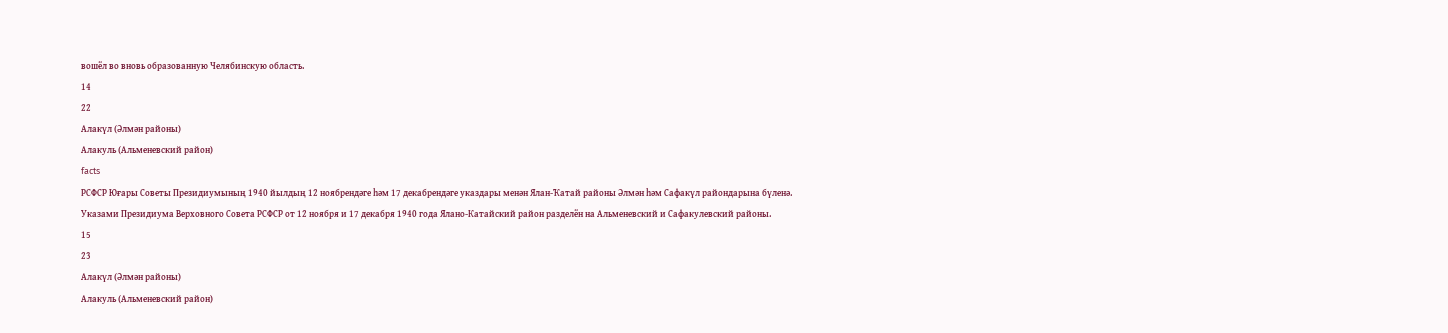вошёл во вновь образованную Челябинскую область.
14
22
Алакүл (Әлмән районы)
Алакуль (Альменевский район)
facts
РСФСР Юғары Советы Президиумының 1940 йылдың 12 ноябрендәге һәм 17 декабрендәге указдары менән Ялан-Ҡатай районы Әлмән һәм Сафакүл райондарына бүленә.
Указами Президиума Верховного Совета РСФСР от 12 ноября и 17 декабря 1940 года Ялано-Катайский район разделён на Альменевский и Сафакулевский районы.
15
23
Алакүл (Әлмән районы)
Алакуль (Альменевский район)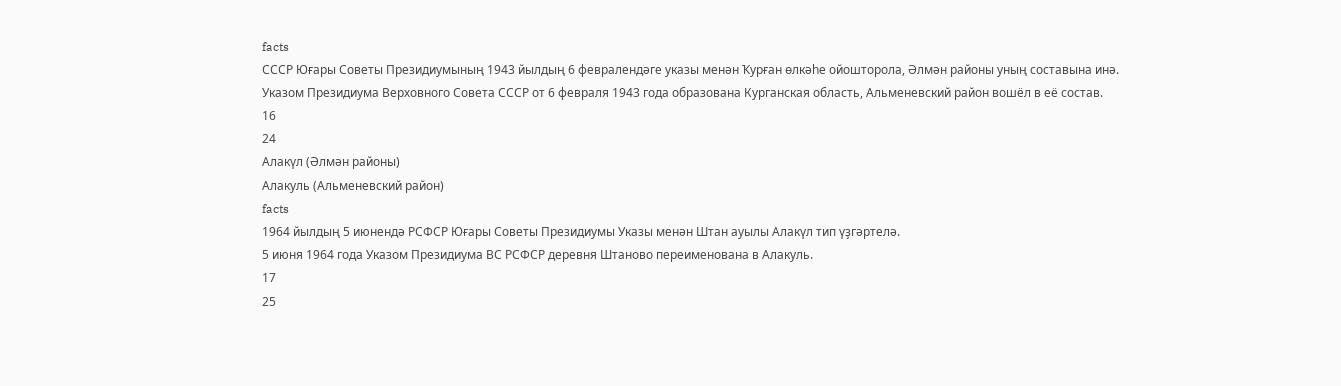facts
СССР Юғары Советы Президиумының 1943 йылдың 6 февралендәге указы менән Ҡурған өлкәһе ойошторола, Әлмән районы уның составына инә.
Указом Президиума Верховного Совета СССР от 6 февраля 1943 года образована Курганская область, Альменевский район вошёл в её состав.
16
24
Алакүл (Әлмән районы)
Алакуль (Альменевский район)
facts
1964 йылдың 5 июнендә РСФСР Юғары Советы Президиумы Указы менән Штан ауылы Алакүл тип үҙгәртелә.
5 июня 1964 года Указом Президиума ВС РСФСР деревня Штаново переименована в Алакуль.
17
25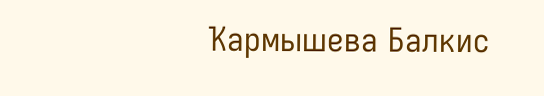Ҡармышева Балкис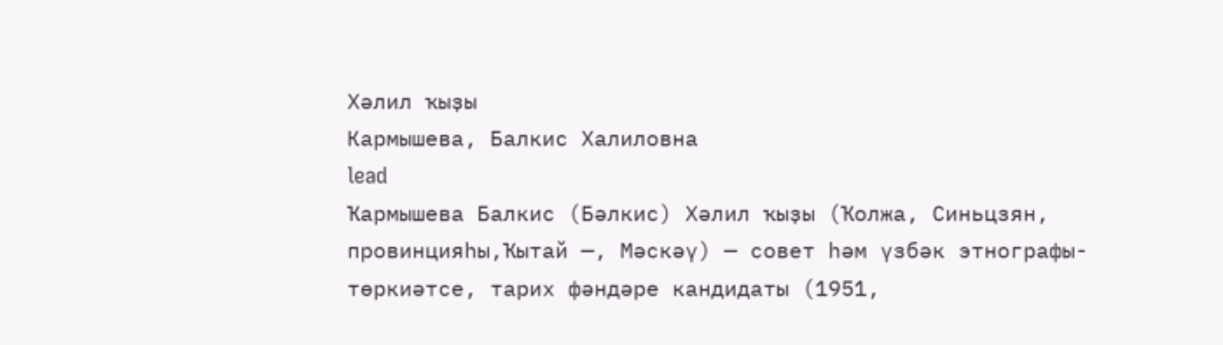Хәлил ҡыҙы
Кармышева, Балкис Халиловна
lead
Ҡармышева Балкис (Бәлкис) Хәлил ҡыҙы (Ҡолжа, Синьцзян, провинцияһы,Ҡытай —, Мәскәү) — совет һәм үзбәк этнографы-төркиәтсе, тарих фәндәре кандидаты (1951,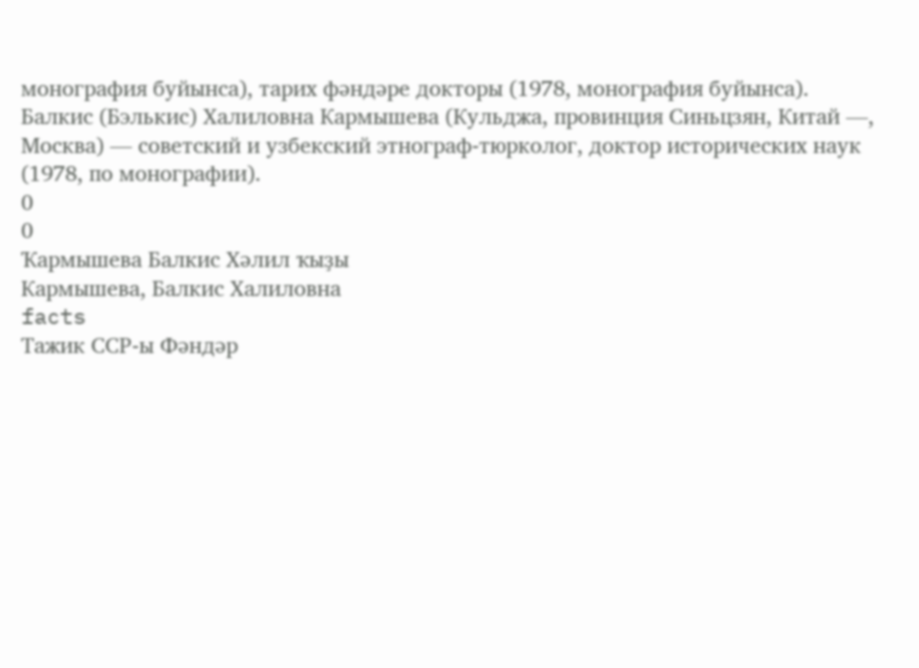монография буйынса), тарих фәндәре докторы (1978, монография буйынса).
Балкис (Бэлькис) Халиловна Кармышева (Кульджа, провинция Синьцзян, Китай —, Москва) — советский и узбекский этнограф-тюрколог, доктор исторических наук (1978, по монографии).
0
0
Ҡармышева Балкис Хәлил ҡыҙы
Кармышева, Балкис Халиловна
facts
Тажик ССР-ы Фәндәр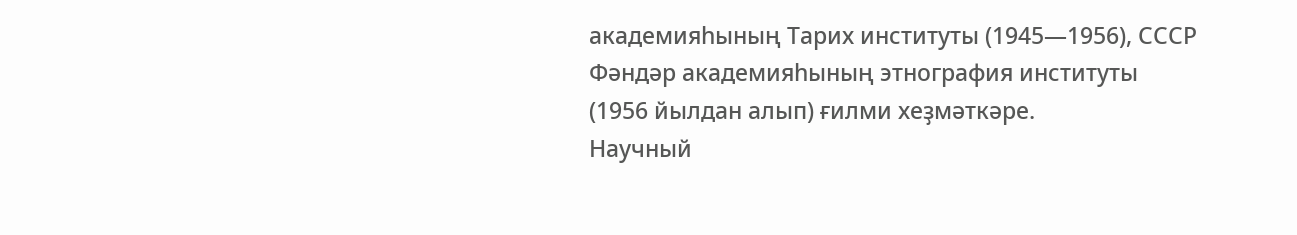академияһының Тарих институты (1945—1956), СССР Фәндәр академияһының этнография институты (1956 йылдан алып) ғилми хеҙмәткәре.
Научный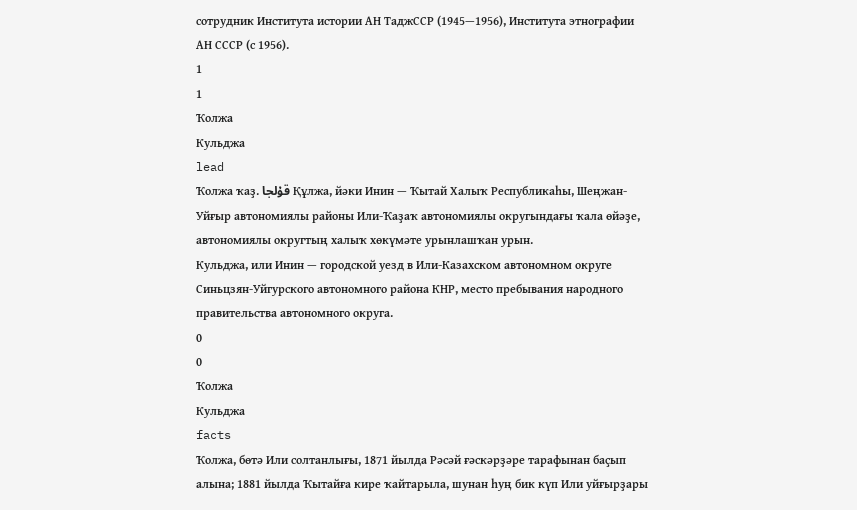сотрудник Института истории АН ТаджССР (1945—1956), Института этнографии АН СССР (с 1956).
1
1
Ҡолжа
Кульджа
lead
Ҡолжа ҡаҙ. قۇلجا Құлжа, йәки Инин — Ҡытай Халыҡ Республикаһы, Шеңжан-Уйғыр автономиялы районы Или-Ҡаҙаҡ автономиялы округындағы ҡала өйәҙе, автономиялы округтың халыҡ хөкүмәте урынлашҡан урын.
Кульджа, или Инин — городской уезд в Или-Казахском автономном округе Синьцзян-Уйгурского автономного района КНР, место пребывания народного правительства автономного округа.
0
0
Ҡолжа
Кульджа
facts
Ҡолжа, бөтә Или солтанлығы, 1871 йылда Рәсәй ғәскәрҙәре тарафынан баҫып алына; 1881 йылда Ҡытайға кире ҡайтарыла, шунан һуң бик күп Или уйғырҙары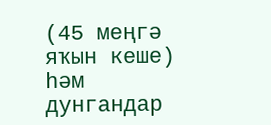(45 меңгә яҡын кеше) һәм дунгандар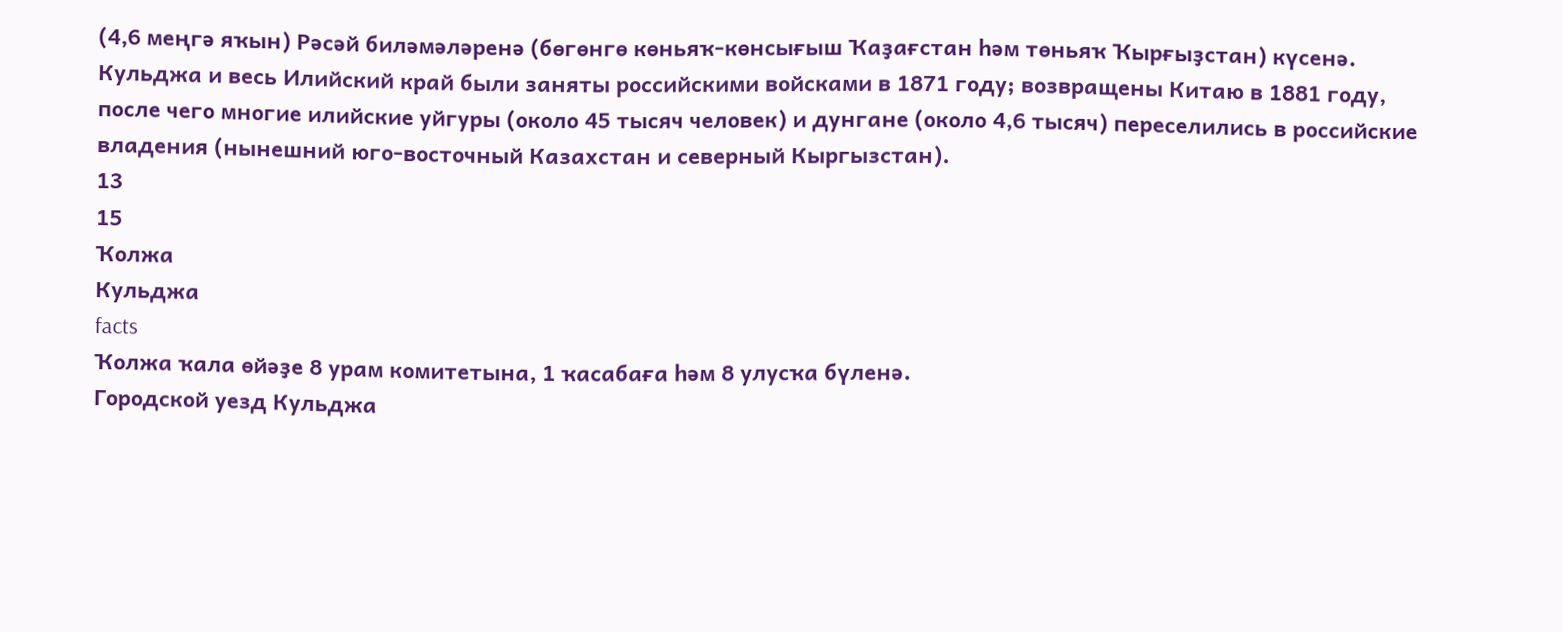(4,6 меңгә яҡын) Рәсәй биләмәләренә (бөгөнгө көньяҡ-көнсығыш Ҡаҙағстан һәм төньяҡ Ҡырғыҙстан) күсенә.
Кульджа и весь Илийский край были заняты российскими войсками в 1871 году; возвращены Китаю в 1881 году, после чего многие илийские уйгуры (около 45 тысяч человек) и дунгане (около 4,6 тысяч) переселились в российские владения (нынешний юго-восточный Казахстан и северный Кыргызстан).
13
15
Ҡолжа
Кульджа
facts
Ҡолжа ҡала өйәҙе 8 урам комитетына, 1 ҡасабаға һәм 8 улусҡа бүленә.
Городской уезд Кульджа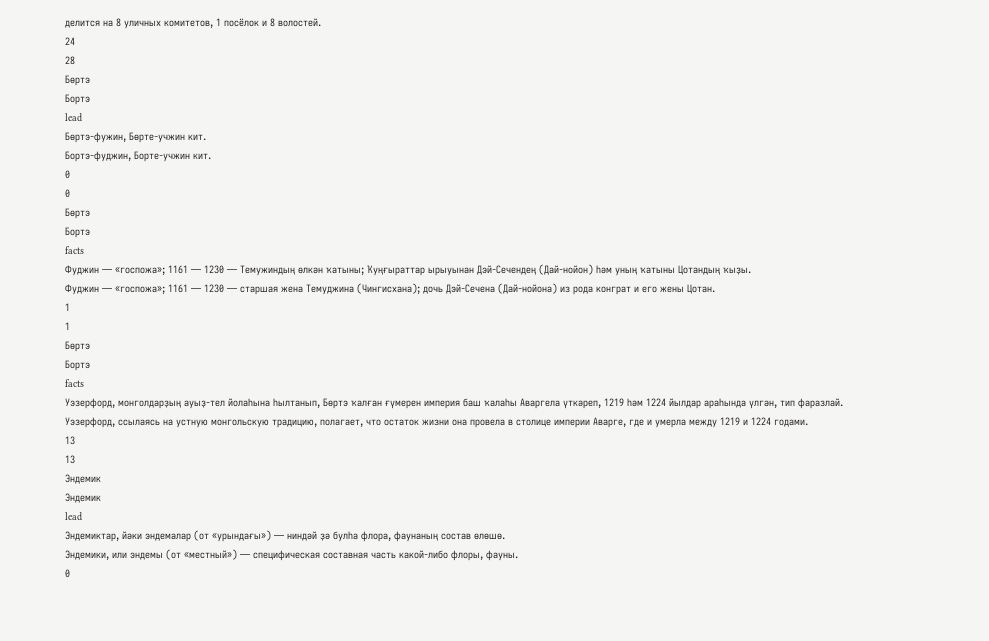делится на 8 уличных комитетов, 1 посёлок и 8 волостей.
24
28
Бөртэ
Бортэ
lead
Бөртэ-фужин, Бөрте-учжин кит.
Бортэ-фуджин, Борте-учжин кит.
0
0
Бөртэ
Бортэ
facts
Фуджин — «госпожа»; 1161 — 1230 — Темужиндың өлкән ҡатыны; Ҡуңғыраттар ырыуынан Дэй-Сечендең (Дай-нойон) һәм уның ҡатыны Цотандың ҡыҙы.
Фуджин — «госпожа»; 1161 — 1230 — старшая жена Темуджина (Чингисхана); дочь Дэй-Сечена (Дай-нойона) из рода конграт и его жены Цотан.
1
1
Бөртэ
Бортэ
facts
Уэзерфорд, монголдарҙың ауыҙ-тел йолаһына һылтанып, Бөртэ ҡалған ғүмерен империя баш ҡалаһы Аваргела үткәреп, 1219 һәм 1224 йылдар араһында үлгән, тип фаразлай.
Уэзерфорд, ссылаясь на устную монгольскую традицию, полагает, что остаток жизни она провела в столице империи Аварге, где и умерла между 1219 и 1224 годами.
13
13
Эндемик
Эндемик
lead
Эндемиктар, йәки эндемалар (от «урындағы») — ниндәй ҙә булһа флора, фаунаның состав өлөшө.
Эндемики, или эндемы (от «местный») — специфическая составная часть какой-либо флоры, фауны.
0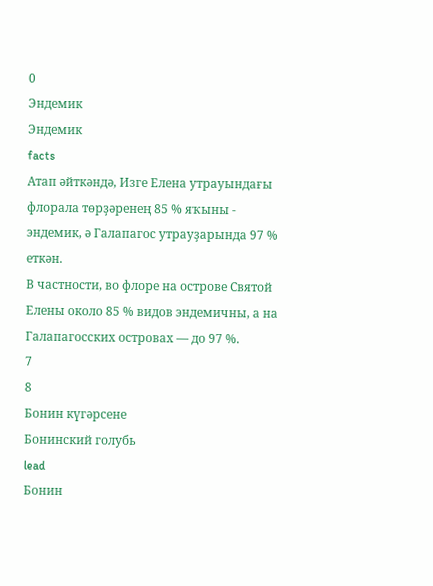0
Эндемик
Эндемик
facts
Атап әйткәндә, Изге Елена утрауындағы флорала төрҙәренең 85 % яҡыны - эндемик, ә Галапагос утрауҙарында 97 % еткән.
В частности, во флоре на острове Святой Елены около 85 % видов эндемичны, а на Галапагосских островах — до 97 %.
7
8
Бонин күгәрсене
Бонинский голубь
lead
Бонин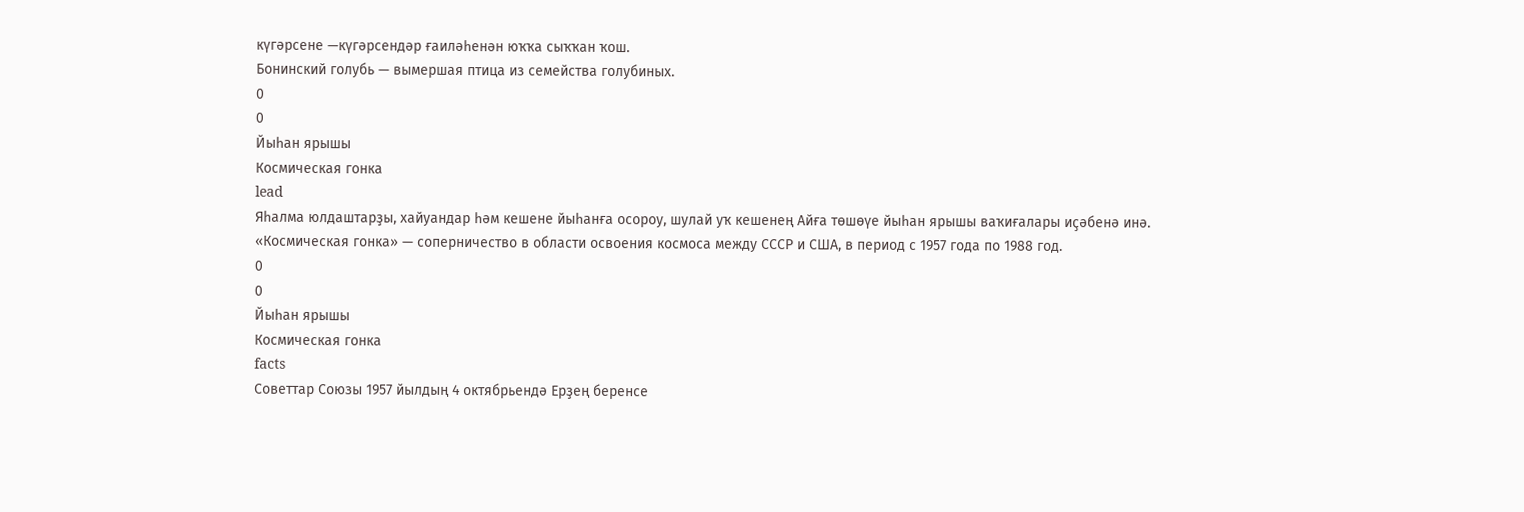күгәрсене —күгәрсендәр ғаиләһенән юҡҡа сыҡҡан ҡош.
Бонинский голубь — вымершая птица из семейства голубиных.
0
0
Йыһан ярышы
Космическая гонка
lead
Яһалма юлдаштарҙы, хайуандар һәм кешене йыһанға осороу, шулай уҡ кешенең Айға төшөүе йыһан ярышы ваҡиғалары иҫәбенә инә.
«Космическая гонка» — соперничество в области освоения космоса между СССР и США, в период с 1957 года по 1988 год.
0
0
Йыһан ярышы
Космическая гонка
facts
Советтар Союзы 1957 йылдың 4 октябрьендә Ерҙең беренсе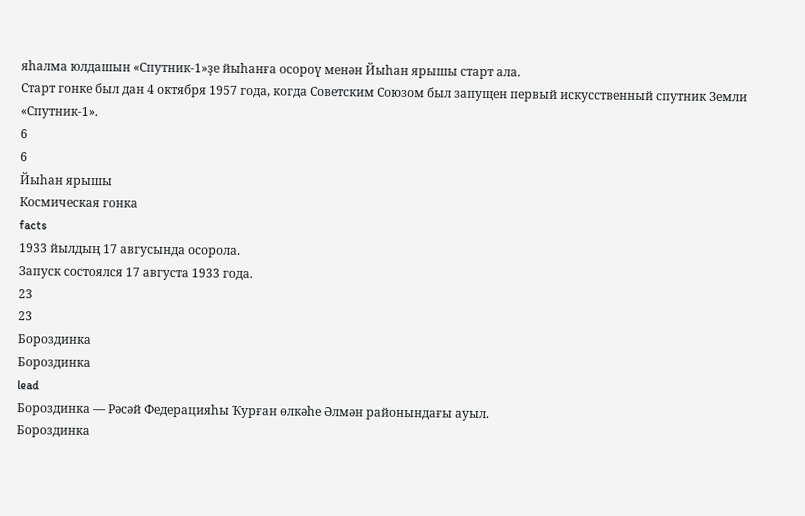яһалма юлдашын «Спутник-1»ҙе йыһанға осороү менән Йыһан ярышы старт ала.
Старт гонке был дан 4 октября 1957 года, когда Советским Союзом был запущен первый искусственный спутник Земли «Спутник-1».
6
6
Йыһан ярышы
Космическая гонка
facts
1933 йылдың 17 авгусында осорола.
Запуск состоялся 17 августа 1933 года.
23
23
Бороздинка
Бороздинка
lead
Бороздинка — Рәсәй Федерацияһы Ҡурған өлкәһе Әлмән районындағы ауыл.
Бороздинка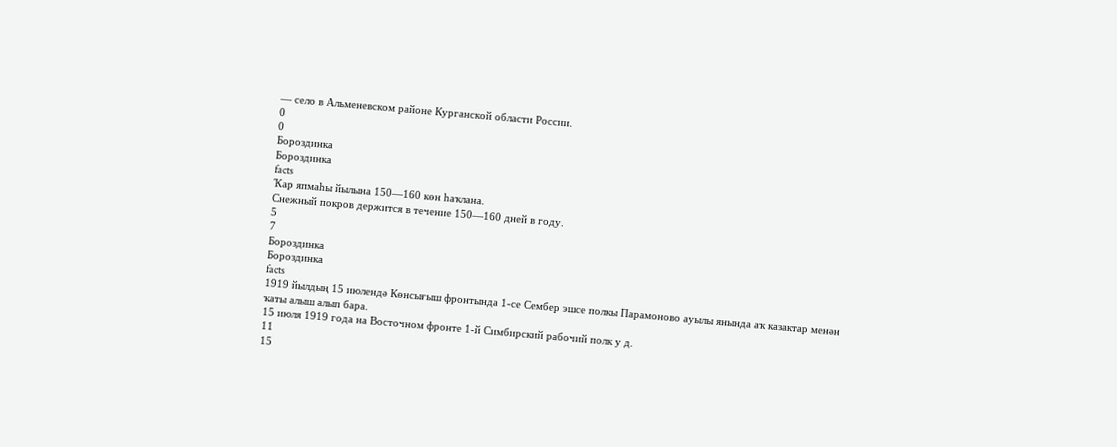— село в Альменевском районе Курганской области России.
0
0
Бороздинка
Бороздинка
facts
Ҡар япмаһы йылына 150—160 көн һаҡлана.
Снежный покров держится в течение 150—160 дней в году.
5
7
Бороздинка
Бороздинка
facts
1919 йылдың 15 июлендә Көнсығыш фронтында 1-се Сембер эшсе полкы Парамоново ауылы янында аҡ казактар менән ҡаты алыш алып бара.
15 июля 1919 года на Восточном фронте 1-й Симбирский рабочий полк у д.
11
15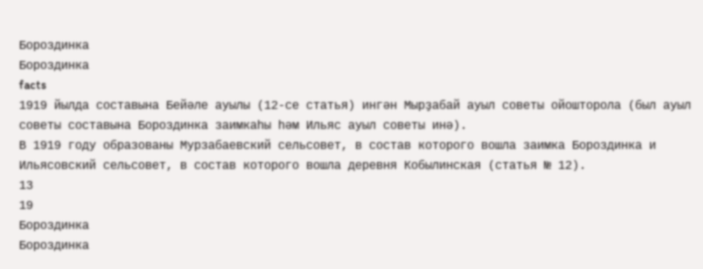Бороздинка
Бороздинка
facts
1919 йылда составына Бейәле ауылы (12-се статья) ингән Мырҙабай ауыл советы ойошторола (был ауыл советы составына Бороздинка заимкаһы һәм Ильяс ауыл советы инә).
В 1919 году образованы Мурзабаевский сельсовет, в состав которого вошла заимка Бороздинка и Ильясовский сельсовет, в состав которого вошла деревня Кобылинская (статья № 12).
13
19
Бороздинка
Бороздинка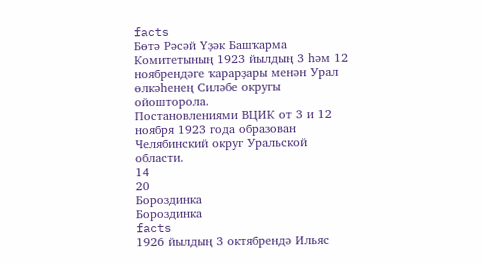facts
Бөтә Рәсәй Үҙәк Башҡарма Комитетының 1923 йылдың 3 һәм 12 ноябрендәге ҡарарҙары менән Урал өлкәһенең Силәбе округы ойошторола.
Постановлениями ВЦИК от 3 и 12 ноября 1923 года образован Челябинский округ Уральской области.
14
20
Бороздинка
Бороздинка
facts
1926 йылдың 3 октябрендә Ильяс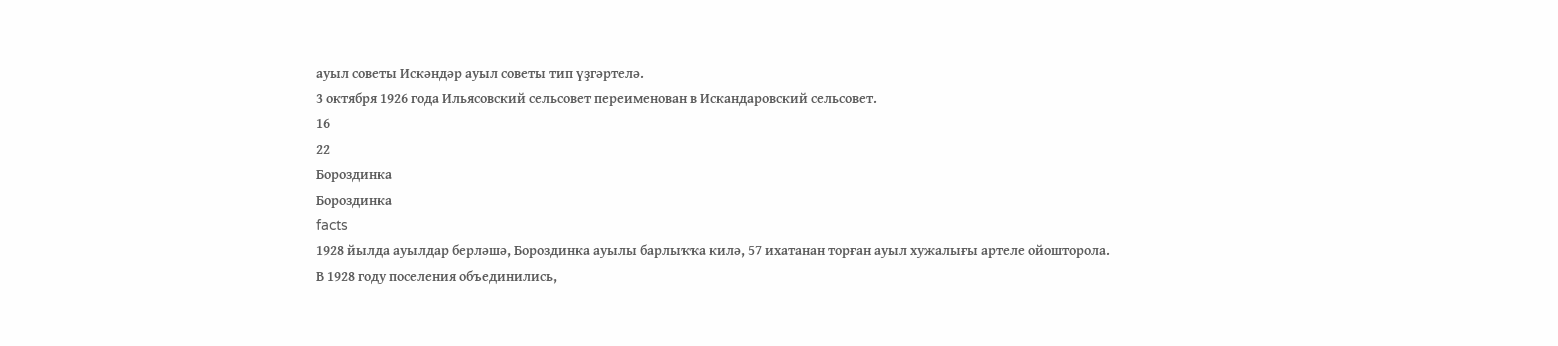ауыл советы Искәндәр ауыл советы тип үҙгәртелә.
3 октября 1926 года Ильясовский сельсовет переименован в Искандаровский сельсовет.
16
22
Бороздинка
Бороздинка
facts
1928 йылда ауылдар берләшә, Бороздинка ауылы барлыҡҡа килә, 57 ихатанан торған ауыл хужалығы артеле ойошторола.
В 1928 году поселения объединились,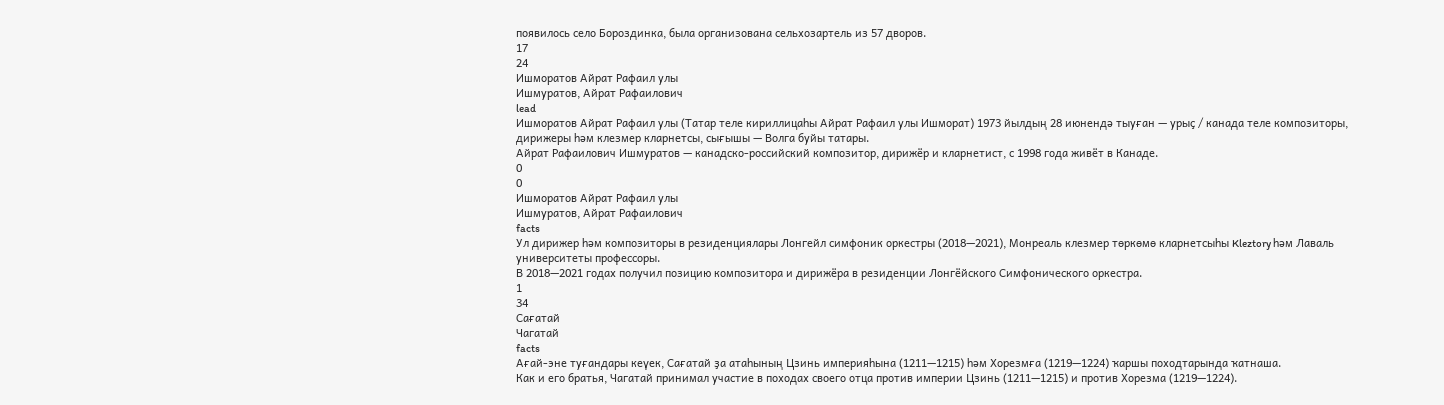появилось село Бороздинка, была организована сельхозартель из 57 дворов.
17
24
Ишморатов Айрат Рафаил улы
Ишмуратов, Айрат Рафаилович
lead
Ишморатов Айрат Рафаил улы (Татар теле кириллицаһы Айрат Рафаил улы Ишморат) 1973 йылдың 28 июнендә тыуған — урыҫ / канада теле композиторы, дирижеры һәм клезмер кларнетсы, сығышы — Волга буйы татары.
Айрат Рафаилович Ишмуратов — канадско-российский композитор, дирижёр и кларнетист, с 1998 года живёт в Канаде.
0
0
Ишморатов Айрат Рафаил улы
Ишмуратов, Айрат Рафаилович
facts
Ул дирижер һәм композиторы в резиденциялары Лонгейл симфоник оркестры (2018—2021), Монреаль клезмер төркөмө кларнетсыһы Kleztory һәм Лаваль университеты профессоры.
В 2018—2021 годах получил позицию композитора и дирижёра в резиденции Лонгёйского Симфонического оркестра.
1
34
Сағатай
Чагатай
facts
Ағай-эне туғандары кеүек, Сағатай ҙа атаһының Цзинь империяһына (1211—1215) һәм Хорезмға (1219—1224) ҡаршы походтарында ҡатнаша.
Как и его братья, Чагатай принимал участие в походах своего отца против империи Цзинь (1211—1215) и против Хорезма (1219—1224).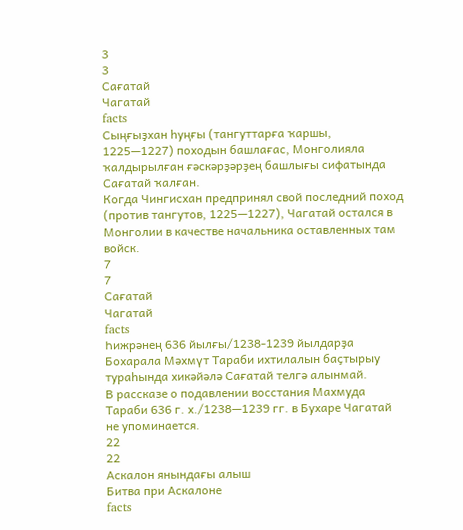3
3
Сағатай
Чагатай
facts
Сыңғыҙхан һуңғы (тангуттарға ҡаршы, 1225—1227) походын башлағас, Монголияла ҡалдырылған ғәскәрҙәрҙең башлығы сифатында Сағатай ҡалған.
Когда Чингисхан предпринял свой последний поход (против тангутов, 1225—1227), Чагатай остался в Монголии в качестве начальника оставленных там войск.
7
7
Сағатай
Чагатай
facts
Һижрәнең 636 йылғы/1238-1239 йылдарҙа Бохарала Мәхмүт Тараби ихтилалын баҫтырыу тураһында хикәйәлә Сағатай телгә алынмай.
В рассказе о подавлении восстания Махмуда Тараби 636 г. х./1238—1239 гг. в Бухаре Чагатай не упоминается.
22
22
Аскалон янындағы алыш
Битва при Аскалоне
facts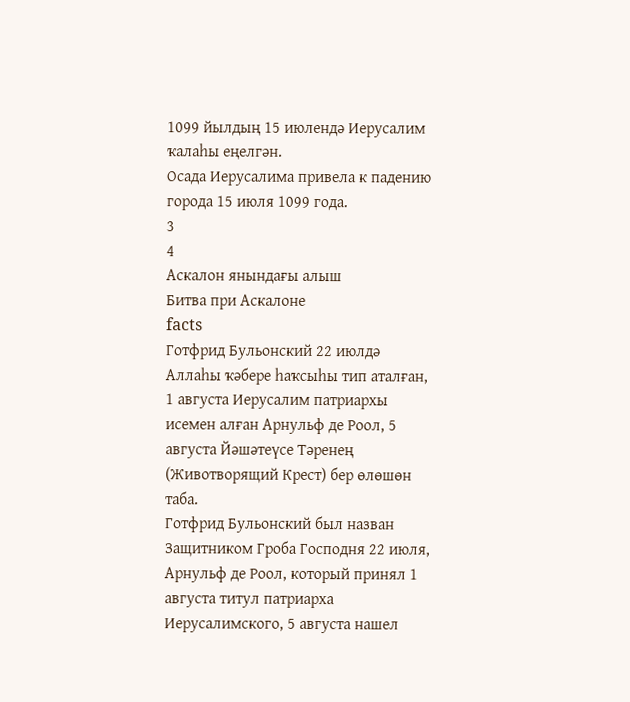1099 йылдың 15 июлендә Иерусалим ҡалаһы еңелгән.
Осада Иерусалима привела к падению города 15 июля 1099 года.
3
4
Аскалон янындағы алыш
Битва при Аскалоне
facts
Готфрид Бульонский 22 июлдә Аллаһы ҡәбере һаҡсыһы тип аталған, 1 августа Иерусалим патриархы исемен алған Арнульф де Роол, 5 августа Йәшәтеүсе Тәренең (Животворящий Крест) бер өлөшөн таба.
Готфрид Бульонский был назван Защитником Гроба Господня 22 июля, Арнульф де Роол, который принял 1 августа титул патриарха Иерусалимского, 5 августа нашел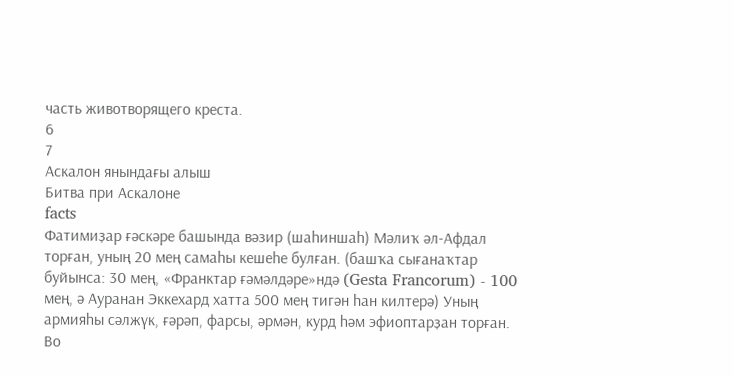часть животворящего креста.
6
7
Аскалон янындағы алыш
Битва при Аскалоне
facts
Фатимиҙар ғәскәре башында вәзир (шаһиншаһ) Мәлиҡ әл-Афдал торған, уның 20 мең самаһы кешеһе булған. (башҡа сығанаҡтар буйынса: 30 мең, «Франктар ғәмәлдәре»ндә (Gesta Francorum) - 100 мең, ә Ауранан Эккехард хатта 500 мең тигән һан килтерә) Уның армияһы сәлжүк, ғәрәп, фарсы, әрмән, курд һәм эфиоптарҙан торған.
Во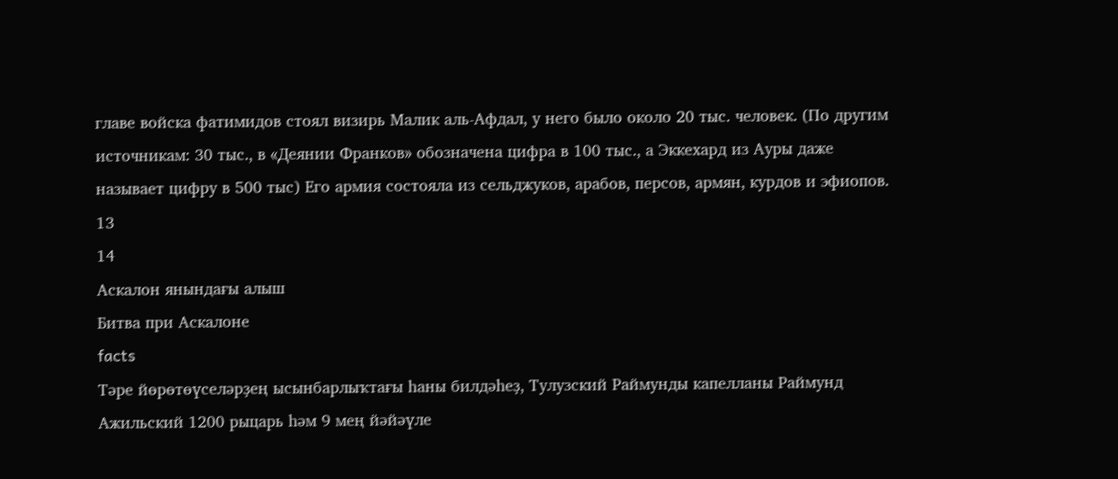главе войска фатимидов стоял визирь Малик аль-Афдал, у него было около 20 тыс. человек. (По другим источникам: 30 тыс., в «Деянии Франков» обозначена цифра в 100 тыс., а Эккехард из Ауры даже называет цифру в 500 тыс) Его армия состояла из сельджуков, арабов, персов, армян, курдов и эфиопов.
13
14
Аскалон янындағы алыш
Битва при Аскалоне
facts
Тәре йөрөтөүселәрҙең ысынбарлыҡтағы һаны билдәһеҙ, Тулузский Раймунды капелланы Раймунд Ажильский 1200 рыцарь һәм 9 мең йәйәүле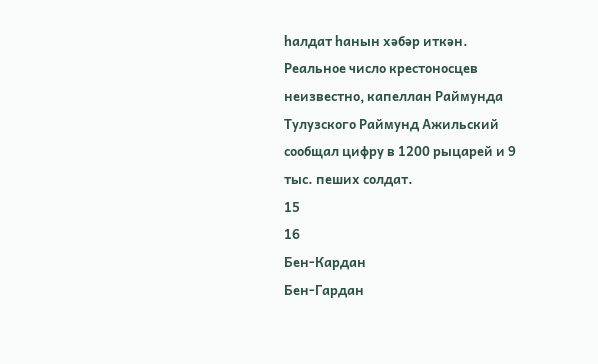һалдат һанын хәбәр иткән.
Реальное число крестоносцев неизвестно, капеллан Раймунда Тулузского Раймунд Ажильский сообщал цифру в 1200 рыцарей и 9 тыс. пеших солдат.
15
16
Бен-Кардан
Бен-Гардан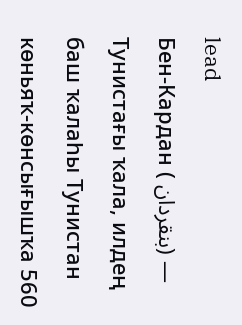lead
Бен-Кардан ( بنقردان) — Тунистағы ҡала, илдең баш ҡалаһы Тунистан көньяҡ-көнсығышҡа 560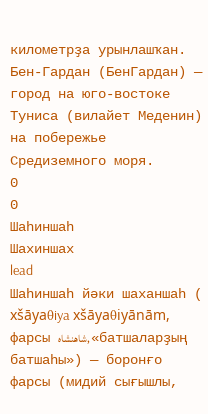километрҙа урынлашҡан.
Бен-Гардан (БенГардан) — город на юго-востоке Туниса (вилайет Меденин) на побережье Средиземного моря.
0
0
Шаһиншаһ
Шахиншах
lead
Шаһиншаһ йәки шаханшаһ ( xšāyaθiya xšāyaθiyānām, фарсы شاهنشاه, «батшаларҙың батшаһы») — боронғо фарсы (мидий сығышлы,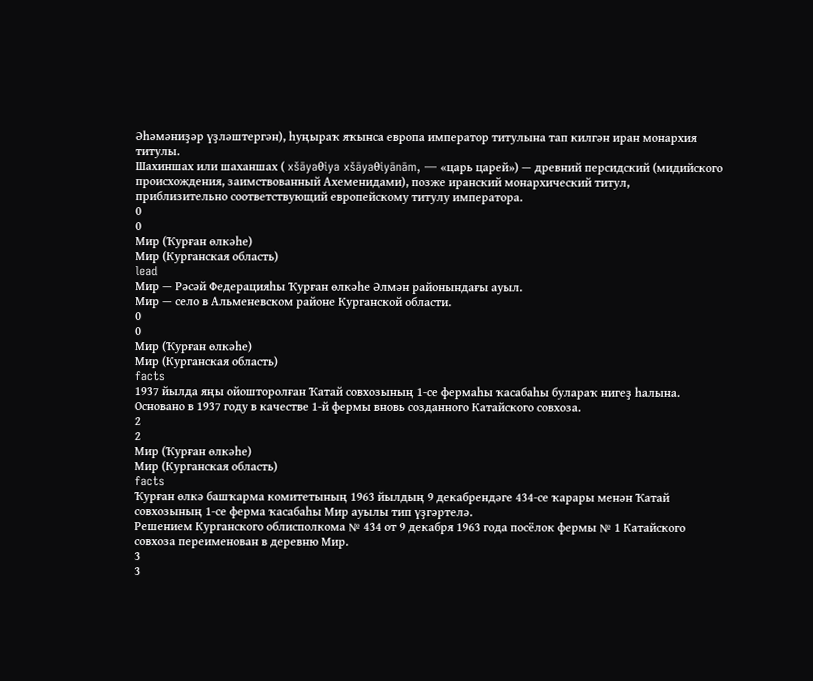Әһәмәниҙәр үҙләштергән), һуңыраҡ яҡынса европа император титулына тап килгән иран монархия титулы.
Шахиншах или шаханшах ( xšāyaθiya xšāyaθiyānām, — «царь царей») — древний персидский (мидийского происхождения, заимствованный Ахеменидами), позже иранский монархический титул, приблизительно соответствующий европейскому титулу императора.
0
0
Мир (Ҡурған өлкәһе)
Мир (Курганская область)
lead
Мир — Рәсәй Федерацияһы Ҡурған өлкәһе Әлмән районындағы ауыл.
Мир — село в Альменевском районе Курганской области.
0
0
Мир (Ҡурған өлкәһе)
Мир (Курганская область)
facts
1937 йылда яңы ойошторолған Ҡатай совхозының 1-се фермаһы ҡасабаһы булараҡ нигеҙ һалына.
Основано в 1937 году в качестве 1-й фермы вновь созданного Катайского совхоза.
2
2
Мир (Ҡурған өлкәһе)
Мир (Курганская область)
facts
Ҡурған өлкә башҡарма комитетының 1963 йылдың 9 декабрендәге 434-се ҡарары менән Ҡатай совхозының 1-се ферма ҡасабаһы Мир ауылы тип үҙгәртелә.
Решением Курганского облисполкома № 434 от 9 декабря 1963 года посёлок фермы № 1 Катайского совхоза переименован в деревню Мир.
3
3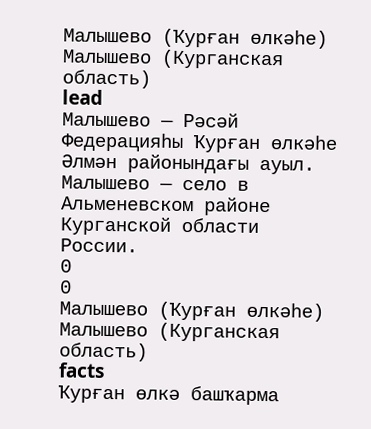Малышево (Ҡурған өлкәһе)
Малышево (Курганская область)
lead
Малышево — Рәсәй Федерацияһы Ҡурған өлкәһе Әлмән районындағы ауыл.
Малышево — село в Альменевском районе Курганской области России.
0
0
Малышево (Ҡурған өлкәһе)
Малышево (Курганская область)
facts
Ҡурған өлкә башҡарма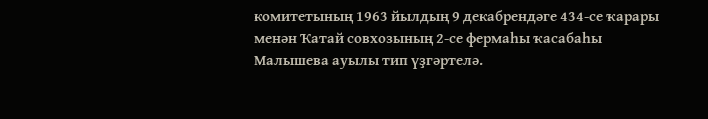комитетының 1963 йылдың 9 декабрендәге 434-се ҡарары менән Ҡатай совхозының 2-се фермаһы ҡасабаһы Малышева ауылы тип үҙгәртелә.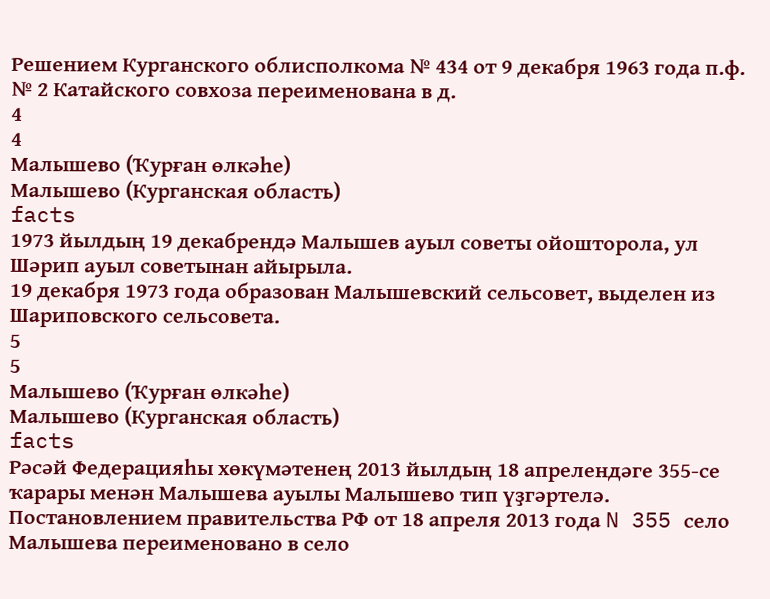Решением Курганского облисполкома № 434 от 9 декабря 1963 года п.ф. № 2 Катайского совхоза переименована в д.
4
4
Малышево (Ҡурған өлкәһе)
Малышево (Курганская область)
facts
1973 йылдың 19 декабрендә Малышев ауыл советы ойошторола, ул Шәрип ауыл советынан айырыла.
19 декабря 1973 года образован Малышевский сельсовет, выделен из Шариповского сельсовета.
5
5
Малышево (Ҡурған өлкәһе)
Малышево (Курганская область)
facts
Рәсәй Федерацияһы хөкүмәтенең 2013 йылдың 18 апрелендәге 355-се ҡарары менән Малышева ауылы Малышево тип үҙгәртелә.
Постановлением правительства РФ от 18 апреля 2013 года N 355 село Малышева переименовано в село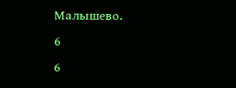Малышево.
6
6